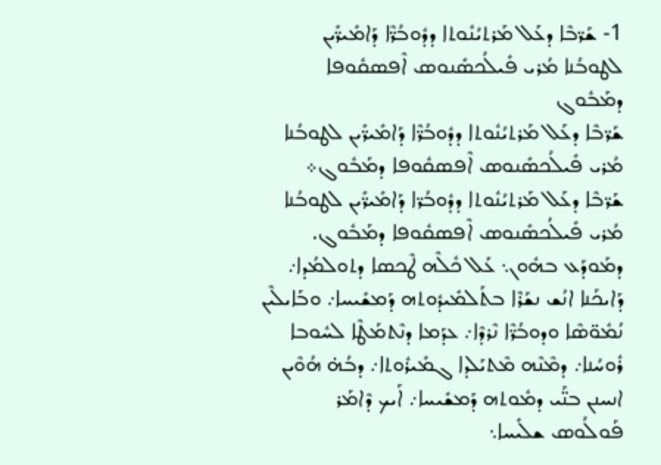1- ܫܰܖ̈ܒܶܐ ܕܥܰܠ ܡܰܪܬܝܳܢܽܘܬܐ ܕܕܽܘܒܳܖ̈ܶܐ ܕܰܐܡܺܝܖ̈ܺܝܢ ܠܛܘܒܳܢܐ ܡܳܪܝ ܦܺܝܠܳܟܣܺܢܘܣ ܐܶܦܣܩܽܘܦܐ ܕܡܰܒܽܘܓ
ܫܰܖ̈ܒܶܐ ܕܥܰܠ ܡܰܪܬܝܳܢܽܘܬܐ ܕܕܽܘܒܳܖ̈ܶܐ ܕܰܐܡܺܝܖ̈ܺܝܢ ܠܛܘܒܳܢܐ
ܡܳܪܝ ܦܺܝܠܳܟܣܺܢܘܣ ܐܶܦܣܩܽܘܦܐ ܕܡܰܒܽܘܓ܀
ܫܰܖ̈ܒܶܐ ܕܥܰܠ ܡܰܪܬܝܳܢܽܘܬܐ ܕܕܽܘܒܳܖ̈ܐ ܕܰܐܡܺܝܖ̈ܺܝܢ ܠܛܘܒܳܢܐ ܡܳܪܝ ܦܺܝܠܳܟܣܺܢܘܣ ܐܶܦܣܩܽܘܦܐ ܕܡܰܒܽܘܓ. ܕܡܰܘܕܰܥ ܒܗܽܘܢ܆ ܥܰܠ ܟܽܠܶܗ ܛܶܟܣܐ ܕܬܘܠܡܳܕܐ܇ ܕܰܐܝܟܰܢܐ ܐܢܳܫ ܢܫܰܪܶܐ ܒܬܰܠܡܺܝܕܽܘܬܗ ܕܰܡܫܺܝܚܐ܇ ܘܒܰܐܝܠܶܝܢ ܢܳܡܽܘ̈ܣܶܐ ܘܕܘܒܳܖ̈ܶܐ ܢܶܪܕܶܐ܇ ܥܕܰܡܐ ܕܢܶܬܡܰܛܶܐ ܠܚܽܘܒܐ ܪܽܘܚܳܢܐ܇ ܕܡܶܢܶܗ ܡܶܬܝܰܠܕܐ ܓܡܺܝܪܽܘܬܐ܇ ܕܒܳܗ̇ ܗܳܘܶܝܢ ܐܢܚܢܢ ܒܢ̈ܰܝ ܕܡܽܘܬܗ ܕܰܡܫܺܝܚܐ܇ ܐܰܝܟ ܕܶܐܡܰܪ ܦܰܘܠܳܘܣ ܫܠܺܝܚܐ܆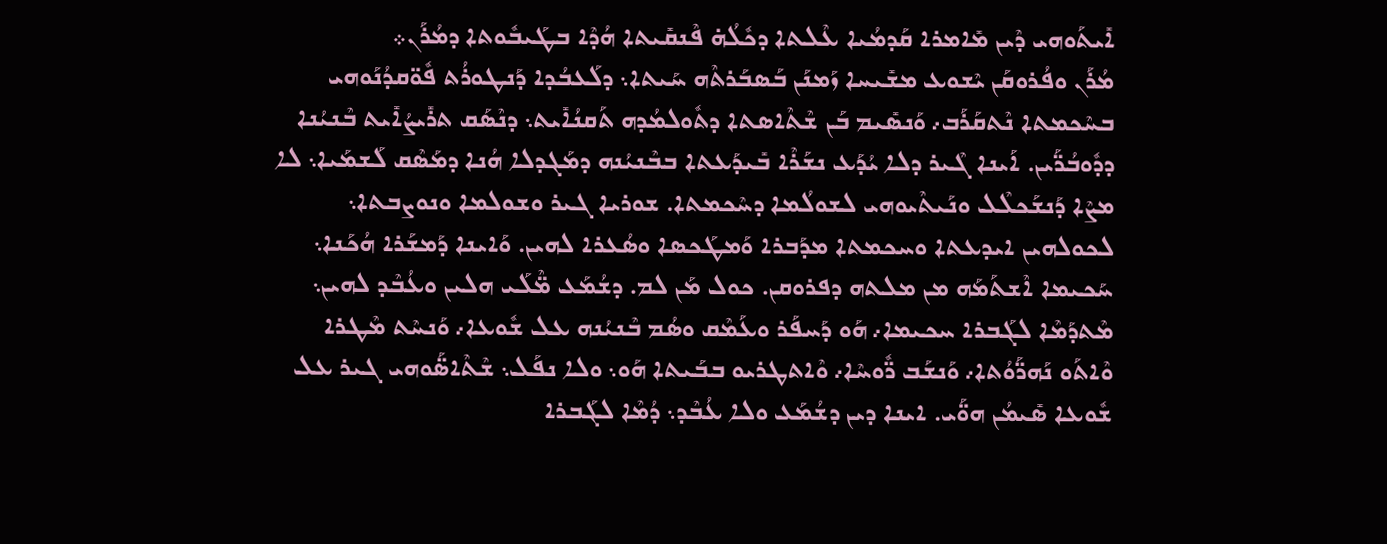ܐܺܝܬܰܘܗܝ ܕܶܝܢ ܡܺܐܡܪܐ ܩܰܕܡܳܝܐ ܥܶܠܬܐ ܕܟܽܠܳܗ̇ ܦܶܢܩܺܝܬܐ ܗܳܕܶܐ ܒܛܰܝܒܽܘܬܐ ܕܡܳܪܰܢ܀
ܡܳܪܰܢ ܘܦܳܪܘܩܰܢ ܝܶܫܘܥ ܡܫܺܝܚܐ ܙܰܡܢܰܢ ܒܰܣܒܰܪܬܶܗ ܚܰܝܬܐ܆ ܕܠܰܥܒܳܕܐ ܕܰܢܛܘܪܳܬ ܦܽܘ̈ܩܕܳܢܰܘܗܝ ܒܚܶܟܡܬܐ ܢܶܬܩܰܪܰܒ܇ ܘܰܢܣܺܝܡ ܒܰܢ ܫܶܬܶܐܣܬܐ ܕܬܽܘܠܡܳܕܗ ܬܰܩܢܳܐܺܝܬ܆ ܕܢܶܣܰܩ ܬܪܺܝܨܳܐܺܝܬ ܒܶܢܝܳܢܐ ܕܕܽܘܒܳܖ̈ܰܝܢ. ܐܰܝܢܐ ܓܶܝܪ ܕܠܐ ܝܳܕܰܥ ܢܫܰܪܶܐ ܒܺܝܕܰܥܬܐ ܒܒܶܢܝܳܢܗ ܕܡܰܓܕܠܐ ܗܳܢܐ ܕܡܰܣܶܩ ܠܰܫܡܰܝܐ܆ ܠܐ ܡܨܶܐ ܕܰܢܫܰܟܠܶܠ ܘܢܰܝܬܶܝܘܗܝ ܠܫܘܠܳܡܐ ܕܚܶܟܡܬܐ. ܫܘܪܝܐ ܓܝܪ ܘܫܘܠܡܐ ܘܢܘܨܒܬܐ܆ ܠܟܘܠܗܝܢ ܐܝܕܥܬܐ ܘܚܟܡܬܐ ܡܕܰܒܪܐ ܘܰܡܛܰܟܣܐ ܘܣܳܥܪܐ ܠܗܝܢ. ܘܰܐܝܢܐ ܕܰܡܫܰܪܐ ܗܳܟܰܢܐ܆ ܚܰܟܝܡܐ ܐܶܫܬܰܡܰܗ ܡܢ ܡܠܬܗ ܕܦܪܘܩܢ. ܟܘܠ ܡܰܢ ܠܡ. ܕܫܳܡܰܥ ܡ̈ܶܠܰܝ ܗܠܝܢ ܘܥܳܒܶܕ ܠܗܝܢ܆ ܡܶܬܕܰܡܶܐ ܠܓܰܒܪܐ ܚܟܝܡܐ܇ ܗܰܘ ܕܰܚܦܰܪ ܘܥܰܡܶܩ ܘܣܳܡ ܒܶܢܝܳܢܗ ܥܠ ܫܽܘܥܐ܇ ܘܰܢܚܶܬ ܡܶܛܪܐ ܘܶܐܬܰܘ ܢܰܗܖ̈ܰܘܳܬܐ܇ ܘܰܢܫܰܒ ܖ̈ܽܘܚܶܐ܇ ܘܶܐܬܛܪܝܘ ܒܒܰܝܬܐ ܗܰܘ܆ ܘܠܐ ܢܦܰܠ܆ ܫܶܬܶܐܣ̈ܰܘܗܝ ܓܝܪ ܥܠ ܫܽܘܥܐ ܣܺܝܡܳܢ ܗܘ̈ܰܝ. ܐܝܢܐ ܕܝܢ ܕܫܳܡܰܥ ܘܠܐ ܥܳܒܶܕ܆ ܕܳܡܶܐ ܠܓܰܒܪܐ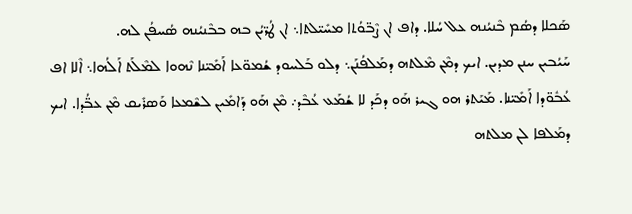ܣܰܟܠܐ ܕܣܳܡ ܒܶܢܝܳܢܗ ܥܠ ܚܳܠܐ. ܕܐܦ ܐܢ ܨܶܒ̈ܘܳܬܐ ܡܚܺܝ̈ܠܬܐ܆ ܐܢ ܛܳܖ̈ܝܳܢ ܒܗ ܒܒܶܢܝܳܢܗ ܣܳܚܦܳܢ ܠܗ.
ܚܰܝܳܒܝܢ ܚܢܢ ܡܕܝܢ. ܐܝܟ ܕܡܶܢ ܡܶܠܬܗ ܕܡܰܠܦܳܢܰܢ܆ ܕܠܘ ܒܰܠܚܘܕ ܫܳܡܘ̈ܥܐ ܐܰܡܺܝ̈ܢܐ ܢܶܗܘܐ ܠܡܶܠܰܬ ܐܰܠܳܗܐ܆ ܐܶܠܐ ܐܦ ܥܳܒܽܘ̈ܕܐ ܐܰܡܺܝ̈ܢܐ. ܡܰܝܰܬܪ ܗܘ ܓܝܪ ܗܰܘ ܕܟܰܕ ܠܐ ܫܳܡܰܥ ܥܳܒܶܕ܇ ܡܶܢ ܗܰܘ ܕܰܐܡܺܝܢ ܠܫܶܡܥܐ ܘܰܣܪܺܝܩ ܡܶܢ ܥܒ̈ܳܕܐ. ܐܝܟ ܕܡܰܠܦܐ ܠܢ ܡܠܬܗ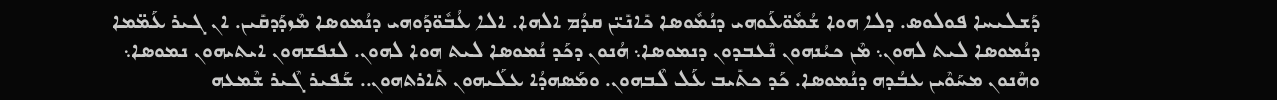ܕܰܫܠܝܚܐ ܦܘܠܘܣ. ܕܠܐ ܗܘܐ ܫܳܡܽܘ̈ܥܰܘܗܝ ܕܢܳܡܽܘܣܐ ܟܺܐܢܺܝ̈ܢ ܩܕܳܡ ܐܠܗܐ. ܐܠܐ ܥܳܒܽܘ̈ܕܰܘܗܝ ܕܢܳܡܘܣܐ ܡܶܙܕܰܕܩܺܝܢ. ܐܢ ܓܝܪ ܥܰܡ̈ܡܐ ܕܢܳܡܘܣܐ ܠܝܬ ܠܗܘܢ܆ ܡܶܢ ܟܝܳܢܗܘܢ ܢܶܥܒܕܘܢ ܕܢܡܘܣܐ܆ ܗܳܢܘܢ ܕܟܰܕ ܢܳܡܘܣܐ ܠܝܬ ܗܘܐ ܠܗܘܢ. ܠܢܦܫܗܘܢ ܐܝܬܝܗܘܢ ܢܡܘܣܐ܆ ܘܗܶܢܘܢ ܡܚܰܘܶܝܢ ܥܒܳܕܗ ܕܢܳܡܘܣܐ. ܟܰܕ ܟܬܺܝܒ ܥܰܠ ܠܶܒܗܘܢ. ܘܡܰܣܗܕܳܐ ܥܠܰܝܗܘܢ ܬܺܐܪܬܗܘܢ.. ܫܰܦܝܪ ܓܶܝܪ ܫܶܡܥܗ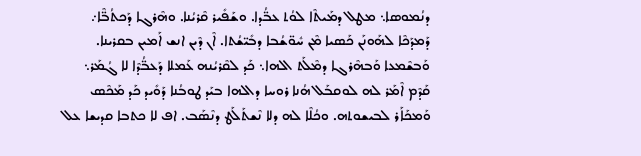ܕܢܳܡܘܣܐ܆ ܡܛܠ ܕܡܰܝܬܶܐ ܠܘܳܬ ܥܒ̈ܳܕܐ. ܘܫܰܦܺܝܪ ܩܶܪܝܳܢܐ. ܘܗܶܪܓܐ ܕܰܟܬܳܒ̈ܶܐ܇ ܕܰܡܕܰܟܶܐ ܠܗܰܘܢܰܢ ܟܰܣܝܐ ܡܶܢ ܚܽܘ̈ܫܳܒܐ ܕܒܺܝ̈ܫܳܬܐ. ܐܶܢ ܕܶܝܢ ܐܢܫ ܐܰܡܝܢ ܒܩܪܝܢܐ. ܘܰܒܫܶܡܥܐ ܘܰܒܗܶܪܓܐ ܕܡܶܠܰܬ ܐܠܗܐ܆ ܟܰܕ ܠܩܶܪܝܳܢܗ ܥܰܡܠܐ ܕܰܥܒ̈ܳܕܶܐ ܠܐ ܓܳܡܰܪ܆ ܩܰܕܶܡ ܐܶܡܰܪ ܠܗ ܠܘܩܒܰܠ ܗܳܢܐ ܪܘܚܐ ܕܐܠܗܐ ܒܝܰܕ ܛܘܒܳܢܐ ܕܰܘܺܝܕ ܟܰܕ ܡܰܟܶܣ ܘܰܡܟܰܐܰܪ ܠܒܝܫܘܬܗ. ܘܟܳܠܶܐ ܠܗ ܕܠܐ ܢܶܫܬܰܠܰܛ ܕܢܶܣܰܒ. ܐܦ ܠܐ ܟܬܒܐ ܩܕܝܫܐ ܥܠ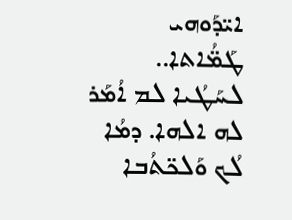ܐܝ̈ܕܰܘܗܝ ܛܰܡ̈ܳܐܬܐ.. ܠܚܰܛܳܝܐ ܠܡ ܐܳܡܰܪ ܠܗ ܐܠܗܐ. ܕܡܳܐ ܠܳܟ ܘܰܠܟ̈ܬܳܒܐ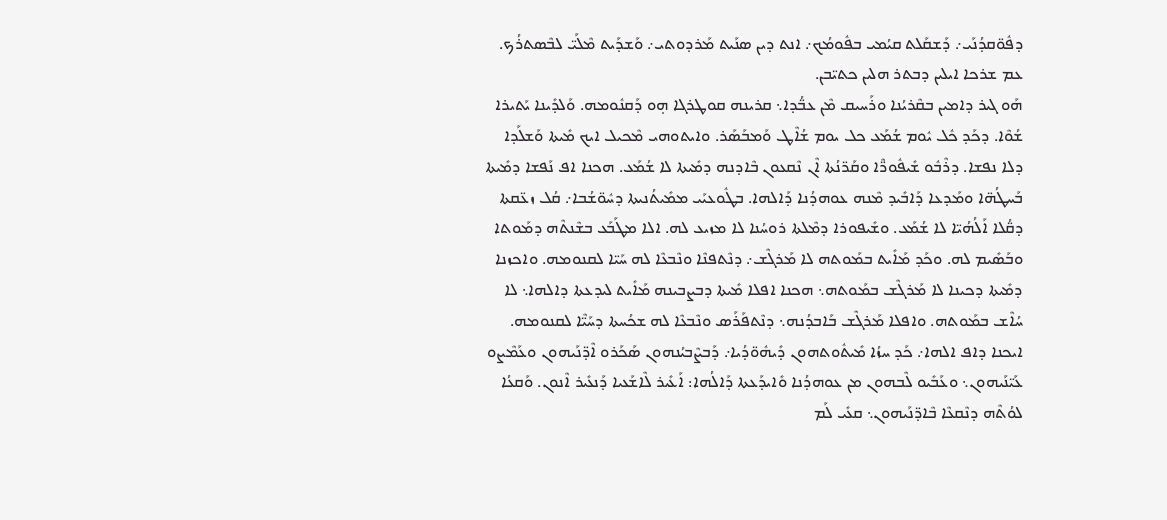ܕܦܽܘ̈ܩܕܳܢܰܝ܇ ܕܰܫܩܰܠܬ ܩܝܳܡܝ ܒܦܽܘܡܳܟ܇ ܐܢܬ ܕܝܢ ܣܢܰܝܬ ܡܰܪܕܘܬܝ܇ ܘܰܫܕܰܝܬ ܡܶܠܰܝ̈ ܠܒܶܣܬܪܳܟ. ܥܡ ܫܪܟܐ ܐܝܠܝܢ ܕܒܬܪ ܗܠܝܢ ܟܬܝ̈ܒܢ.
ܗܰܘ ܓܝܪ ܕܐܡܝܢ ܒܩܶܪܝܳܢܐ ܘܪܰܚܝܩ ܡܶܢ ܥܒ̈ܳܕܐ܆ ܩܪܝܢܗ ܩܘܛܪܓܐ ܗ̣ܘ ܕܰܩܢܽܘܡܗ. ܘܰܠܕܺܝܢܐ ܝܰܬܝܪܐ ܫܳܘܶܐ. ܕܟܰܕ ܟܽܠ ܝܽܘܡ ܫܳܡܰܥ ܟܠ ܝܘܡ ܫܳܐܶܛ ܘܰܡܒܰܣܰܪ. ܘܐܝܬܘܗܝ ܡܶܟܝܠ ܐܝܟ ܡܺܝܬܐ ܘܰܫܠܰܕܐ ܕܠܐ ܢܦܫܐ. ܕܪܶܒܽܘ ܫܺܝܦܽܘܖ̈ܶܐ ܘܩܰܖ̈ܢܳܬܐ ܐܶܢ ܢܶܩܥܘܢ ܒܶܐܕܢܗ ܕܡܺܝܬܐ ܠܐ ܫܳܡܰܥ. ܗܟܢܐ ܐܦ ܢܰܦܫܐ ܕܡܺܝܬܐ ܒܰܚܛܳܗ̈ܐ ܘܡܰܕܥܐ ܕܰܐܒܺܝܕ ܡܶܢܗ ܥܘܗܕܳܢܐ ܕܰܐܠܗܐ. ܒܛܽܘܥܝܰܝ ܡܡܺܝܬܳܢܝܬܐ ܕܚܽܘ̈ܫܳܒܐ܇ ܩܳܠ ܙܥ̈ܩܬܐ ܕܩ̈ܳܠܐ ܐܰܠܳܗܳܝ̈ܐ ܠܐ ܫܳܡܰܥ. ܘܫܺܝܦܘܪܐ ܕܡܶܠܬܐ ܪܘܚܳܢܐ ܠܐ ܡܙܝܥ ܠܗ. ܐܠܐ ܡܛܰܒܰܥ ܒܫܶܢܬܶܗ ܕܡܰܘܬܐ ܘܒܰܣܺܝܡ ܠܗ. ܘܟܰܕ ܡܰܐܺܝܬ ܒܡܰܘܬܗ ܠܐ ܡܰܪܓܶܫ܇ ܕܢܶܬܦܢܶܐ ܘܢܶܒܥܶܐ ܠܗ ܚܰܝ̈ܐ ܠܩܢܘܡܗ. ܘܐܟܙܢܐ ܕܡܺܝܬܐ ܕܟܝܢܐ ܠܐ ܡܰܪܓܶܫ ܒܡܰܘܬܗ܆ ܗܟܢܐ ܐܦܠܐ ܡܺܝܬܐ ܕܒܨܒܝܢܗ ܡܰܐܺܝܬ ܠܝܕܥܬܐ ܕܐܠܗܐ܆ ܠܐ ܚܳܐܶܫ ܒܡܰܘܬܗ. ܘܐܦܠܐ ܡܰܪܓܶܫ ܒܰܐܒܕܳܢܗ܆ ܕܢܶܬܦܰܪܰܣ ܘܢܶܒܥܶܐ ܠܗ ܫܟܳܚܬܐ ܕܚܰܝ̈ܶܐ ܠܩܢܘܡܗ.
ܐܝܟܢܐ ܕܐܦ ܐܠܗܐ܇ ܟܰܕ ܚܙܳܐ ܡܺܝܬܽܘܬܗܘܢ ܕܺܝܗܽܘ̈ܕܳܝܐ܇ ܕܰܒܨܶܒܝܳܢܗܘܢ ܣܰܟܰܪܘ ܐܶܕ̈ܢܰܝܗܘܢ ܘܥܰܡܶܨܘ ܥܰܝ̈ܢܰܝܗܘܢ܆ ܘܥܰܒܺܝܘ ܠܶܒܗܘܢ ܡܢ ܥܘܗܕܳܢܐ ܘܺܐܝܕܰܥܬܐ ܕܰܐܠܳܗܐ: ܐܰܥܺܝܪ ܠܶܐܫܰܥܝܐ ܕܰܢܥܺܝܪ ܐܶܢܘܢ. ܘܰܩܥܳܐ ܠܘܳܬܶܗ ܕܢܶܩܥܶܐ ܒܶܐܕ̈ܢܰܝܗܘܢ܆ ܩܥܺܝ ܠܰܡ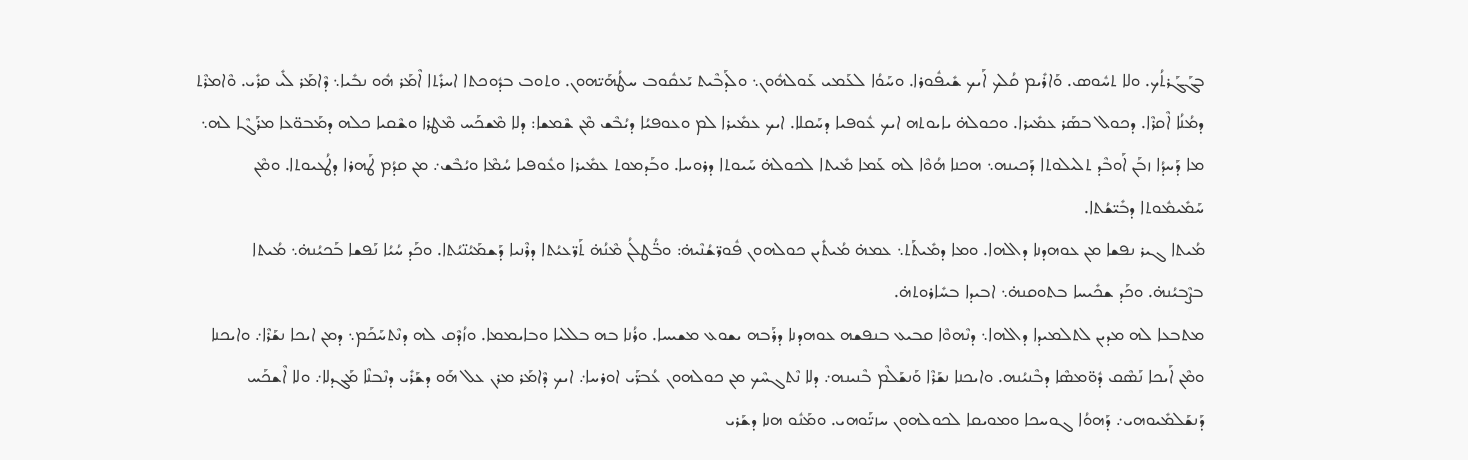ܒܓܰܓܰܪܬܳܟ. ܘܠܐ ܬܚܽܘܣ. ܘܰܐܪܺܝܡ ܩܳܠܟ ܐܰܝܟ ܫܺܝܦܽܘܪܐ. ܘܚܰܘܳܐ ܠܥܰܡܝ ܥܰܘܠܗܽܘܢ܆ ܘܠܰܕܒܶܝܬ ܝܰܥܩܽܘܒ ܚܛܳܗܰܝ̈ܗܘܢ. ܘܬܘܒ ܒܕܽܘܟܬܐ ܐܚܪܺܬܐ ܐܶܡܰܪ ܗܽܘ ܢܒܺܝܐ܆ ܕܶܐܡܰܪ ܠܺܝ ܩܪܺܝ. ܘܶܐܡܪܶܬ ܕܡܳܢܳܐ ܐܶܩܪܶܐ. ܕܟܘܠ ܒܣܰܪ ܥܡܺܝܪܐ. ܘܟܘܠܗ̇ ܝܐܝܘܬܗ ܐܝܟ ܥܽܘܦܝܐ ܕܚܰܩܠܐ. ܐܝܟ ܥܡܺܝܪܐ ܠܡ ܘܥܘܦܝܳܐ ܕܝܳܒܶܫ ܡܶܢ ܫܶܡܫܐ: ܕܠܐ ܡܶܫܟܰܚ ܡܶܛܪܐ ܘܫܶܩܝܐ ܟܠܗ ܕܡܰܒܘ̈ܥܐ ܡܪܰܓܶܐ ܠܗ܆ ܡܐ ܕܰܚܕܳܐ ܙܒܰܢ ܐܰܘܒܶܕ ܬܠܝܠܘܬܐ ܕܰܟܝܢܗ܆ ܗܟܢܐ ܗܳܘܶܐ ܠܗ ܥܰܡܐ ܡܺܝܬܐ ܠܟܘܠܗ̇ ܚܰܝܘܬܐ ܕܪܘܚܐ. ܘܒܰܕܡܘܬ ܥܡܺܝܪܐ ܘܥܽܘܦܝܐ ܚܳܡܶܐ ܘܝܳܒܶܫ܇ ܡܢ ܩܕܳܡ ܛܰܗܪܐ ܕܛܳܥܝܘܬܐ. ܘܡܶܢ ܚܰܡܺܝܡܽܘܬܐ ܕܒܺܝ̈ܫܳܬܐ.
ܡܳܝܬܐ ܓܝܪ ܢܦܫܐ ܡܢ ܥܘܗܕܢܐ ܕܐܠܗܐ. ܘܡܐ ܕܡܺܝܬܰܬ܆ ܥܡܗ̇ ܡܳܝܬܺܝܢ ܟܘܠܗܘܢ ܦܽܘܖ̈ܫܳܢܶܝܗ̇: ܘܒ̈ܳܛܠܳܢ ܡܶܢܳܗ̇ ܬܰܖ̈ܥܝܳܬܐ ܕܪܶܢܝܐ ܕܰܫܡܰܝܳܢ̈ܝܳܬܐ. ܘܟܰܕ ܚܳܝܳܐ ܢܰܦܫܐ ܒܰܟܝܳܢܗ̇܆ ܡܳܝܬܐ ܒܨܶܒܝܳܢܗ̇. ܘܟܰܕ ܫܟܺܝܚܐ ܒܬܘܩܢܗ̇܆ ܐܒܝܕܐ ܒܚܺܐܪܘܬܗ̇.
ܡܬܒܥܐ ܠܗ ܡܕܝܢ ܠܬܠܡܝܕܐ ܕܐܠܗܐ܆ ܕܢܶܗܘܶܐ ܩܒܝܥ ܒܢܦܫܗ ܥܘܗܕܢܐ ܕܪܰܒܗ ܝܫܘܥ ܡܫܝܚܐ. ܘܪܳܢܐ ܒܗ ܒܠܠܝܐ ܘܒܐܝܡܡܐ. ܘܙܳܕܶܩ ܠܗ ܕܢܶܬܚܰܟܰܡ܆ ܕܡܢ ܐܝܟܐ ܢܫܰܪܶܐ܇ ܘܐܝܟܢܐ ܘܡܶܢ ܐܰܝܟܐ ܢܰܣܶܩ ܕܽܘ̈ܡܣܶܐ ܕܒܶܢܝܳܢܗ. ܘܐܝܟܢܐ ܢܫܰܪܶܐ ܘܰܢܫܰܠܶܡ ܒܶܢܝܢܗ܇ ܕܠܐ ܢܶܬܓܚܶܟ ܡܢ ܟܘܠܗܘܢ ܥܳܒܖ̈ܰܝ ܐܘܪܚܐ܇ ܐܝܟ ܕܶܐܡܰܪ ܡܪܢ ܥܠ ܗܰܘ ܕܫܰܪܺܝ ܕܢܶܒܢܶܐ ܡܰܓܕܠܐ܇ ܘܠܐ ܐܶܫܟܰܚ ܕܰܢܫܰܠܡܺܝܘܗܝ܇ ܕܰܗܘܳܐ ܓܘܚܟܐ ܘܡܘܝܩܐ ܠܟܘܠܗܘܢ ܚܙܝ̈ܰܘܗܝ. ܘܡܰܢܽܘ ܗܢܐ ܕܫܰܪܝ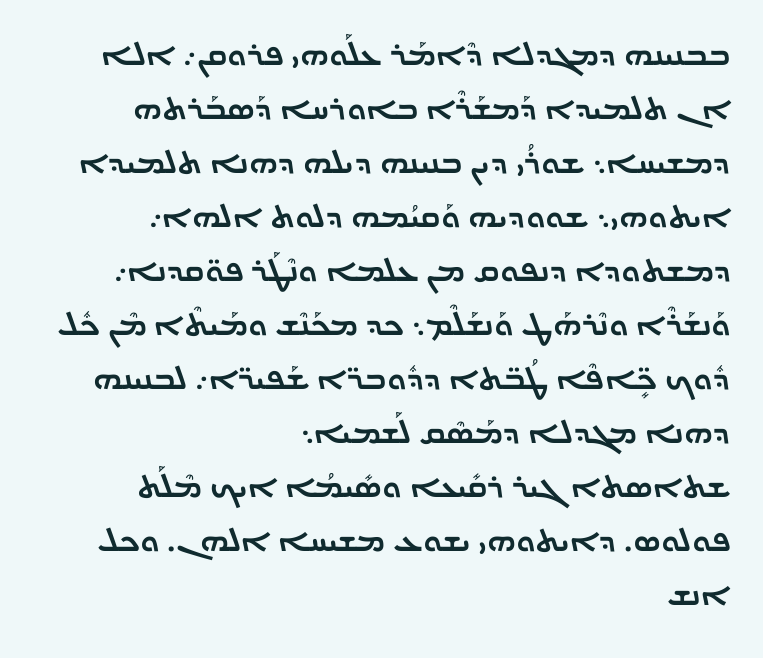ܒܒܢܝܢܗ ܕܡܓܕܠܐ ܕܶܐܡܰܪ ܥܠܰܘܗܝ ܦܪܘܩܢ܇ ܐܠܐ ܐܢ ܬܠܡܝܕܐ ܕܰܡܫܰܪܶܐ ܒܐܘܪܚܐ ܕܰܣܒܰܪܬܗ ܕܡܫܝܚܐ܆ ܫܘܪܳܝ ܕܝܢ ܒܢܝܢܗ ܕܝܠܗ ܕܗܢܐ ܬܠܡܝܕܐ ܐܝܬܘܗܝ܆ ܫܘܘܕܝܗ ܘܰܩܝܳܡܗ ܕܠܘܬ ܐܠܗܐ܇ ܕܡܫܬܘܕܐ ܕܢܦܘܩ ܡܢ ܥܠܡܐ ܘܢܶܛܰܪ ܦܘ̈ܩܕܢܐ܇ ܘܰܢܫܰܪܶܐ ܘܢܶܪܗܰܛ ܘܰܢܫܰܠܶܡ܆ ܟܕ ܡܟܰܢܶܫ ܘܡܰܝܬܶܐ ܡܶܢ ܟܽܠ ܕܽܘܟ ܟܻ̈ܐܦܶܐ ܛܳܒ̈ܬܐ ܕܕܽܘܒܖ̈ܐ ܫܰܦܝܖ̈ܐ܇ ܠܒܢܝܢܗ ܕܗܢܐ ܡܓܕܠܐ ܕܡܰܣܶܩ ܠܰܫܡܝܐ܆
ܫܬܐܣܬܐ ܓܝܪ ܪܩܺܝܥܐ ܘܣܺܝܡܳܐ ܐܝܟ ܡܶܠܰܬ ܦܘܠܘܣ. ܕܐܝܬܘܗܝ ܝܫܘܥ ܡܫܝܚܐ ܐܠܗܢ. ܘܟܠ ܐܢܫ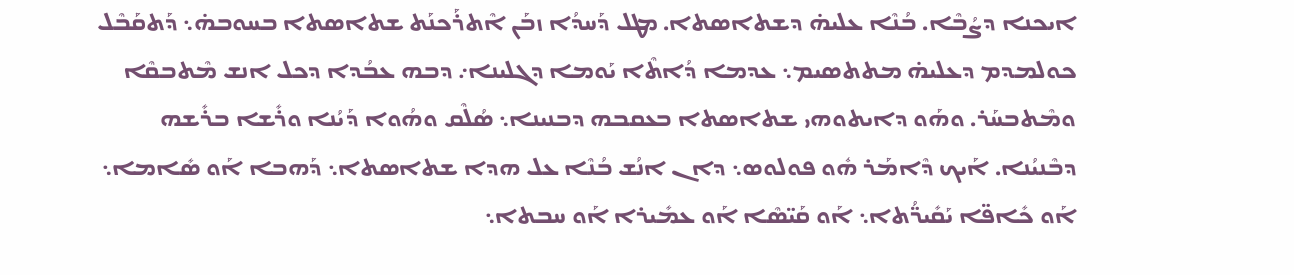ܐܝܟܢܐ ܕܨܳܒܶܐ. ܒܳܢܶܐ ܥܠܝܗ̇ ܕܫܬܐܣܬܐ. ܡܛܠ ܕܰܚܕܳܐ ܙܒܰܢ ܐܶܬܪܰܟܢܰܬ ܫܬܐܣܬܐ ܒܚܘܒܗ̇܆ ܕܰܬܩܰܒܶܠ ܟܘܠܡܕܡ ܕܥܠܝܗ̇ ܡܬܬܣܝܡ܆ ܥܕܡܐ ܕܳܐܬܶܐ ܝܰܘܡܐ ܕܓܠܝܢܐ܇ ܕܒܗ ܥܒܳܕܐ ܕܟܠ ܐܢܫ ܡܶܬܒܩܶܐ ܘܡܶܬܒܚܰܪ. ܘܗܰܘ ܕܐܝܬܘܗܝ ܫܬܐܣܬܐ ܒܥܩܒܗ ܕܒܢܝܢܐ܆ ܣܳܠܶܩ ܘܗܳܘܐ ܕܰܝܳܢܐ ܘܪܺܫܐ ܒܪܺܫܗ ܕܒܶܢܝܳܢܐ. ܐܰܝܟ ܕܶܐܡܰܪ ܗܽܘ ܦܘܠܘܣ܆ ܕܐܢ ܐܢܳܫ ܒܳܢܶܐ ܥܠ ܗܕܐ ܫܬܐܣܬܐ܆ ܕܰܗܒܐ ܐܰܘ ܣܺܐܡܐ܆ ܐܰܘ ܟܺܐܦ̈ܐ ܝܰܩܺܝܖ̈ܳܬܐ܆ ܐܰܘ ܩܰܝ̈ܣܶܐ ܐܰܘ ܥܡܺܝܪܐ ܐܰܘ ܚܒܬܐ܆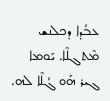ܥܒܳܕܐ ܕܟܠܢܫ ܡܶܬܓܠܶܐ. ܝܰܘܡܐ ܓܝܪ ܗܰܘ ܓܳܠܶܐ ܠܗ.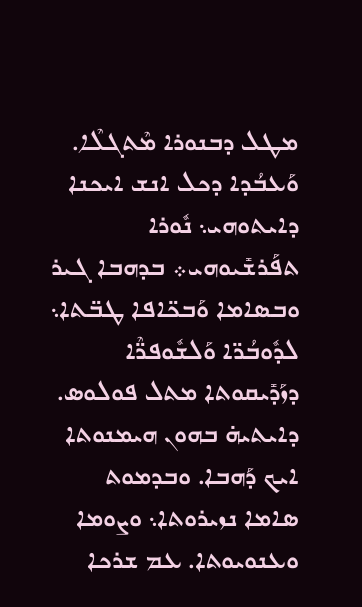ܡܛܠ ܕܒܢܘܪܐ ܡܶܬܓܠܶܐ. ܘܰܥܒܳܕܐ ܕܟܠ ܐܢܫ ܐܝܟܢܐ ܕܐܝܬܘܗܝ܆ ܢܽܘܪܐ ܬܦܰܪܫܺܝܘܗܝ܀ ܒܕܗܒܐ ܓܝܪ ܘܒܣܐܡܐ ܘܰܒܟ̈ܐܦܐ ܛܒ̈ܬܐ܆ ܠܕܽܘܒܳܖ̈ܐ ܘܰܠܫܽܘܦܖ̈ܶܐ ܕܙܰܕܺܝܩܘܬܐ ܡܬܠ ܦܘܠܘܣ. ܕܐܝܬܝܗ̇ ܒܗܘܢ ܗܝܡܢܘܬܐ ܐܝܟ ܕܰܗܒܐ. ܘܒܕܡܘܬ ܣܐܡܐ ܢܙܝܪܘܬܐ܆ ܘܨܘܡܐ ܘܥܢܘܝܘܬܐ. ܥܡ ܫܪܟܐ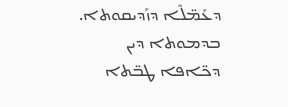ܕܥܰܡ̈ܠܶܐ ܕܙܰܕܝܩܘܬܐ. ܒܕܡܘܬܐ ܕܝܢ ܕܟ̈ܐܦܐ ܛܒ̈ܬܐ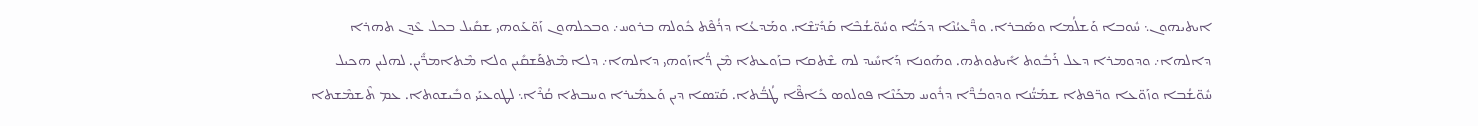ܐܝܬܝܗܘܢ܆ ܚܽܘܒܐ ܘܰܫܠܳܡܐ ܘܣܰܒܪܐ. ܘܖ̈ܶܥܝܳܢܶܐ ܕܟܰܝ̈ܳܐ ܘܚܽܘ̈ܫܳܒܶܐ ܩܰܕܺܝ̈ܫܶܐ. ܘܡܰܕܥܳܐ ܕܪܳܦܶܬ ܟܽܘܠܗ ܒܪܘܚ܇ ܘܒܟܠܗܘܢ ܙܰܘ̈ܥܰܘܗܝ ܫܩܺܝܠ ܒܟܠ ܥܶܕܢ ܬܗܪܐ ܕܐܠܗܐ܇ ܘܕܘܡܪܐ ܕܥܠ ܪܰܒܽܘܬ ܐܺܝܬܘܬܗ. ܘܗܰܘܢܐ ܕܰܐܚܺܝܕ ܠܗ ܫܶܬܩܐ ܒܙܰܘܥܬܐ ܡܶܢ ܖ̈ܳܐܙܰܘܗܝ ܕܐܠܗܐ܇ ܕܠܐ ܡܶܬܦܰܫܩܺܝܢ ܘܠܐ ܡܶܬܐܡܖ̈ܺܝܢ. ܠܗܠܝܢ ܗܟܝܠ ܚܽܘ̈ܫܳܒܐ ܘܙܰܘ̈ܥܐ ܘܖ̈ܦܬܐ ܫܡܰܝ̈ܳܢܐ ܘܕܘܒܳܖ̈ܶܐ ܕܪܽܘܚ ܡܟܰܢܶܐ ܦܘܠܘܣ ܟܺܐܦ̈ܶܐ ܛܳܒ̈ܳܬܐ. ܩܰܝ̈ܣܐ ܕܝܢ ܘܰܥܡܺܝܪܐ ܘܚܒܬܐ ܩܳܪܶܐ܆ ܠܛܘܥܝܰܝ ܘܒܺܝܫܘܬܐ. ܥܡ ܬܶܫܡܶܫܬܐ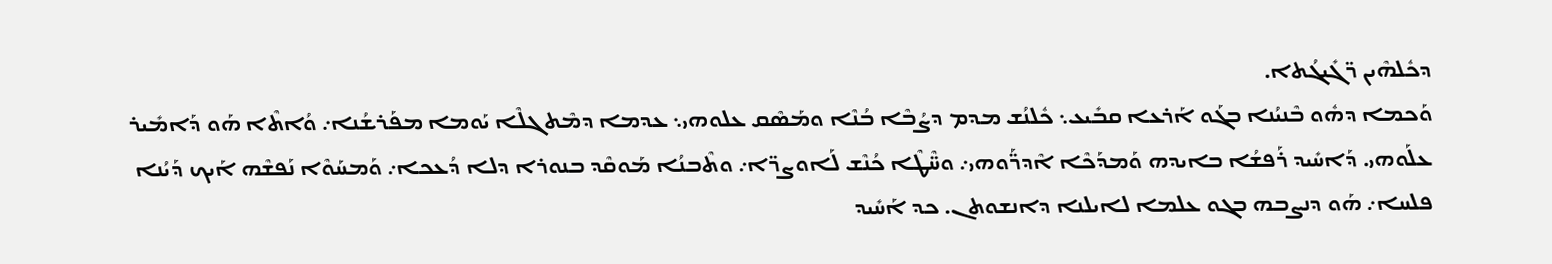ܕܟܽܠܗܶܝܢ ܖ̈ܓܺܝܓܳܬܐ.
ܘܰܟܡܐ ܕܗܽܘ ܒܶܢܝܳܢܐ ܒܓܰܘ ܐܰܪܥܐ ܩܒܺܝܥ܆ ܟܽܠܢܳܫ ܡܕܡ ܕܨܳܒܶܐ ܒܳܢܶܐ ܘܡܰܣܶܩ ܥܠܘܗܝ܆ ܥܕܡܐ ܕܡܶܬܓܠܶܐ ܝܰܘܡܐ ܡܦܰܪܫܳܢܐ܇ ܘܳܐܬܶܐ ܗܰܘ ܕܰܐܡܺܝܪ ܥܠܰܘܗܝ. ܕܰܐܚܺܝܕ ܪܰܦܫܳܐ ܒܐܝܕܗ ܘܰܡܕܰܟܶܐ ܐܶܕܖ̈ܰܘܗܝ܇ ܘܚ̈ܶܛܶܐ ܟܳܢܶܫ ܠܰܐܘܨܖ̈ܐ܇ ܘܬܶܒܢܳܐ ܡܰܘܩܶܕ ܒܢܘܪܐ ܕܠܐ ܕܳܥܟܐ܇ ܘܰܡܚܰܘܶܐ ܢܰܦܫܶܗ ܐܰܝܟ ܕܰܝܳܢܐ ܦܠܚܐ܇ ܗܰܘ ܕܢܨܒܗ ܒܓܘ ܥܠܡܐ ܠܐܝܠܢܐ ܕܐܢܫܘܬܢ. ܟܕ ܐܰܚܺܝܕ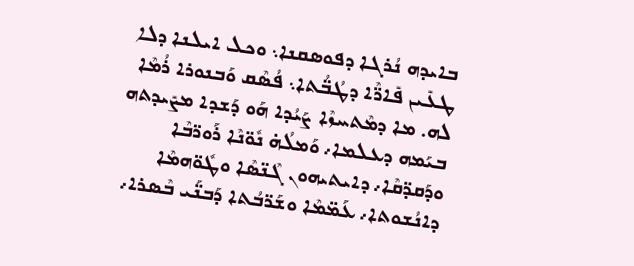ܒܐܝܕܗ ܢܳܪܓܐ ܕܦܘܣܩܢܐ܆ ܘܟܠ ܐܝܠܢܐ ܕܠܐ ܛܥܺܝܢ ܦܺܐܖ̈ܶܐ ܕܛܳܒ̈ܳܬܐ܆ ܦܳܣܶܩ ܘܰܒܢܘܪܐ ܪܳܡܶܐ ܠܗ. ܡܐ ܕܡܶܬܚܙܶܐ ܨܰܝܳܕܐ ܗܰܘ ܕܰܫܕܐ ܡܨܺܝܕܬܗ ܒܝܰܡܗ ܕܥܠܡܐ܇ ܘܰܡܠܳܗ̇ ܢܽܘ̈ܢܶܐ ܪܰܘܖ̈ܒܶܐ ܘܕܰܩܕ̈ܩܶܐ܇ ܕܐܝܬܝܗܘܢ ܓܶܢ̈ܣܶܐ ܘܛܽܘ̈ܗܡܶܐ ܕܐܢܳܫܘܬܐ܇ ܥܰܡ̈ܡܶܐ ܘܫܰܖ̈ܒܳܬܐ ܕܰܒܢ̈ܰܝ ܒܶܣܪܐ܇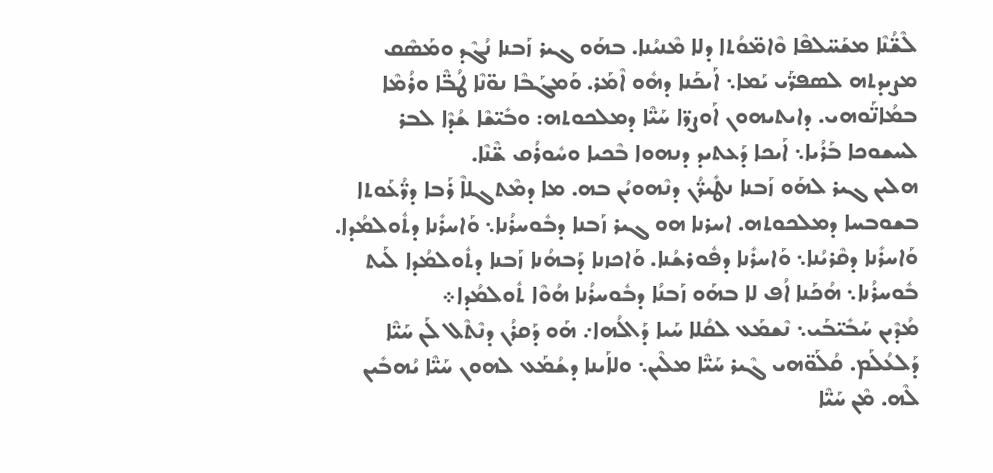ܠܶܫ̈ܳܢܶܐ ܡܫܰܚ̈ܠܦܶܐ ܘܶܐܡ̈ܘܳܬܐ ܕܠܐ ܡܶܢܝܳܢܐ. ܒܗܰܘ ܓܝܪ ܙܰܒܢܐ ܢܳܓܶܕ ܘܡܰܣܶܩ ܡܨܝܕܬܗ ܠܣܦܖ̈ܰܝ ܝܰܡܐ܆ ܐܰܝܟܰܢܐ ܕܗܽܘ ܐܶܡܰܪ. ܘܰܡܓܰܒܶܐ ܢܘ̈ܢܶܐ ܛܳܒ̈ܶܐ ܘܪܳܡܶܐ ܒܡܳܐܢ̈ܰܘܗܝ. ܕܐܝܬܝܗܘܢ ܐܰܘܨܖ̈ܐ ܚܰܝ̈ܶܐ ܕܡܠܟܘܬܗ: ܘܒܺܝ̈ܫܶܐ ܫܳܕܶܐ ܠܒܪ ܠܚܫܘܟܐ ܒܰܪܳܝܐ܆ ܐܰܝܟܐ ܕܰܥܬܝܕ ܕܢܗܘܐ ܒܶܟܝܐ ܘܚܽܘܪܳܩ ܫ̈ܶܢܶܐ.
ܗܠܝܢ ܓܝܪ ܠܗܰܘ ܙܰܒܢܐ ܢܛܺܝܖ̈ܳܢ ܕܢܶܗܘܝܳܢ ܒܗ. ܡܐ ܕܡܶܬܓܠܐܶ ܪܰܒܐ ܕܖ̈ܳܥܰܘܬܐ ܒܫܘܒܚܐ ܕܡܠܟܘܬܗ. ܐܚܪܢܐ ܗܘ ܓܝܪ ܙܰܒܢܐ ܕܒܽܘܚܪܳܢܐ܆ ܘܰܐܚܪܺܢܐ ܕܬܽܘܠܡܳܕܐ. ܘܰܐܚܪܺܢܐ ܕܩܶܪܝܳܢܐ܆ ܘܰܐܚܪܺܢܐ ܕܦܽܘܪܫܳܢܐ. ܘܰܐܟܙܢܐ ܕܰܒܗܳܢܐ ܙܰܒܢܐ ܕܬܽܘܠܡܳܕܐ ܠܰܝܬ ܒܽܘܚܪܳܢܐ܆ ܗܳܟܰܢܐ ܐܳܦ ܠܐ ܒܗܰܘ ܙܰܒܢܳܐ ܕܒܽܘܚܪܳܢܐ ܗܳܘܶܐ ܬܽܘܠܡܳܕܐ܀
ܡܳܕܶܝܢ ܚܰܒܺܝ̈ܒܰܝ܆ ܢܶܫܡܰܥ ܠܩܳܠܐ ܚܰܝܐ ܕܰܐܠܳܗܐ܇ ܗܰܘ ܕܰܩܪܳܢ ܕܢܶܬܶܠ ܠܰܢ ܚܰܝ̈ܶܐ ܕܰܠܥܳܠܰܡ. ܩܳܠܰܘ̈ܗܝ ܓܶܝܪ ܚܰܝ̈ܶܐ ܡܠܶܝܢ܆ ܘܠܐܰܝܢܐ ܕܫܳܡܰܥ ܠܗܘܢ ܚܰܝ̈ܶܐ ܝܳܗܒܺܝܢ ܠܶܗ. ܡܶܢ ܚܰܝ̈ܶܐ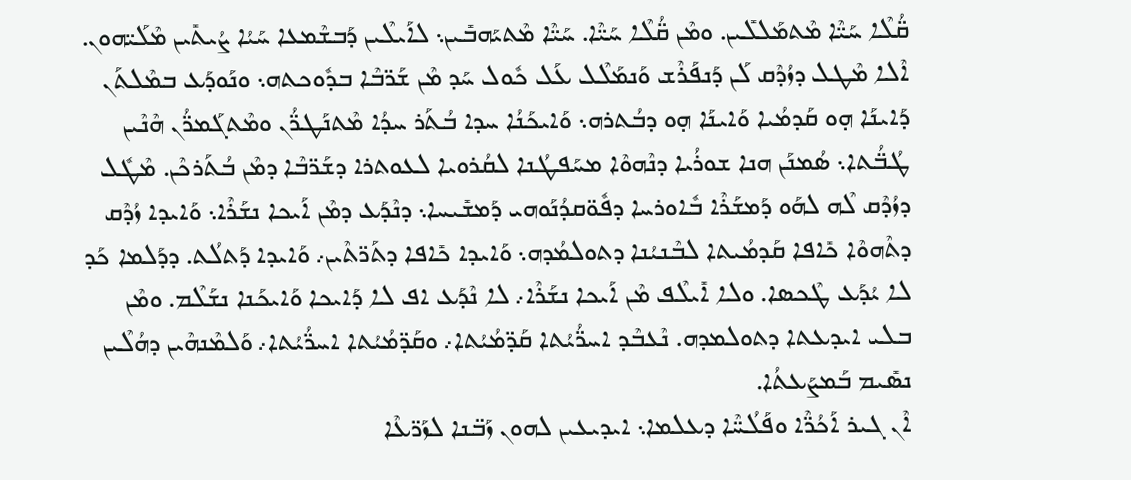ܩ̈ܳܠܶܐ ܚܰܝ̈ܶܐ ܡܶܬܡܰܠܠܺܝܢ. ܘܡܶܢ ܩ̈ܳܠܶܐ ܚܰܝ̈ܶܐ. ܚܰܝ̈ܶܐ ܡܶܬܝܰܗܒܺܝܢ܆ ܠܐܰܝܠܶܝܢ ܕܰܒܫܶܡܥܐ ܚܰܝܳܐ ܨܳܝܬܺܝܢ ܡܶܠܰܝ̈ܗܘܢ.
ܐܶܠܐ ܡܶܛܠ ܕܙܳܕܶܩ ܠܰܢ ܕܰܢܦܰܪܶܫ ܘܰܢܡܰܠܶܠ ܥܰܠ ܟܽܘܠ ܚܰܕ ܡܶܢ ܫܰܖ̈ܒܶܐ ܒܕܽܘܟܬܗ܆ ܘܢܰܘܕܰܥ ܒܡܶܠܬܰܢ ܕܰܐܝܢܰܐ ܗ̣ܘ ܩܰܕܡܳܝܐ ܘܰܐܝܢܰܐ ܗ̣ܘ ܕܒܳܬܪܗ܆ ܘܰܐܝܟܰܢܳܐ ܚܕܐ ܒܳܬܰܪ ܚܕܳܐ ܡܶܬܢܰܛܖ̈ܳܢ ܘܡܶܬܓܰܡܖ̈ܳܢ ܗܶܢܶܝܢ ܛܳܒ̈ܳܬܐ܆ ܣܳܡܢܰܢ ܗܢܐ ܫܘܪܳܝܐ ܕܢܶܗܘܶܐ ܡܚܰܦܛܳܢܐ ܠܩܳܪܘܝܐ ܠܥܘܬܪܐ ܕܫܰܖ̈ܒܶܐ ܕܡܶܢ ܒܳܬܰܪܟܶܢ. ܡܶܛܽܠ ܕܙܳܕܶܩ ܠܶܗ ܠܗܰܘ ܕܰܡܫܰܪܶܐ ܒܽܐܘܪܚܐ ܕܦܽܘ̈ܩܕܳܢܰܘܗܝ ܕܰܡܫܺܝܚܐ܆ ܕܢܶܕܰܥ ܕܡܶܢ ܐܰܝܟܐ ܢܫܰܪܶܐ܆ ܘܰܐܝܕܐ ܙܳܕܶܩ ܕܬܶܗܘܶܐ ܟܺܐܦܐ ܩܰܕܡܳܝܬܐ ܠܒܶܢܝܳܢܐ ܕܬܘܠܡܳܕܗ܆ ܘܰܐܝܕܐ ܟܺܐܦܐ ܕܬܰܖ̈ܬܶܝܢ܇ ܘܰܐܝܕܐ ܕܰܬܠܳܬ. ܕܕܰܠܡܐ ܟܰܕ ܠܐ ܝܳܕܰܥ ܛܶܟܣܐ. ܘܠܐ ܐܺܝܠܶܦ ܡܶܢ ܐܰܝܟܐ ܢܫܰܪܶܐ܇ ܠܐ ܢܶܕܰܥ ܐܦ ܠܐ ܕܰܐܝܟܐ ܘܰܐܝܟܰܢܐ ܢܫܰܠܶܡ. ܘܡܶܢ ܒܠܝ ܐܝܕܥܬܐ ܕܬܘܠܡܕܗ. ܢܶܥܒܶܕ ܐܚܖ̈ܳܝܳܬܐ ܩܰܕ̈ܡܳܝܳܬܐ܇ ܘܩܰܕ̈ܡܳܝܳܬܐ ܐܚܖ̈ܳܝܳܬܐ܇ ܘܰܠܡܶܢܗܶܝܢ ܕܗܳܠܶܝܢ ܢܣܺܝܡ ܒܰܡܨܰܥܬܳܐ.
ܐܶܢ ܓܝܪ ܐܰܟܳܖ̈ܶܐ ܘܦܰܠܳܚ̈ܶܐ ܕܥܠܡܐ܆ ܐܝܕܝܥܝܢ ܠܗܘܢ ܙܰܒ̈ܢܐ ܠܙܰܖ̈ܥܶܐ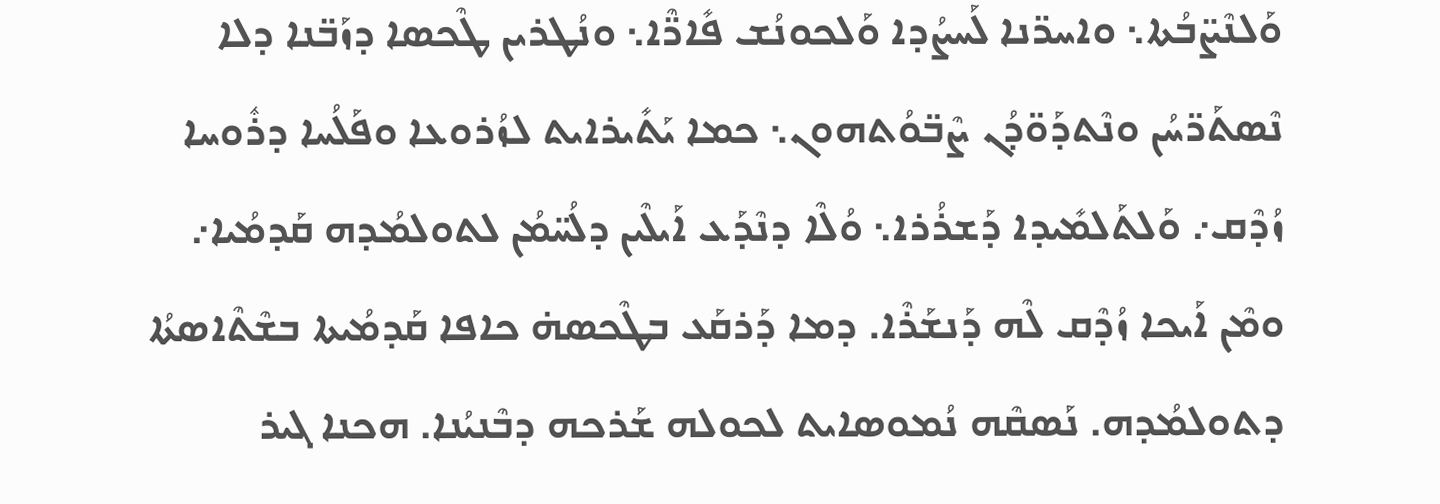ܘܰܠܢܶܨ̈ܒܳܬܐ܆ ܘܐܚܖ̈ܢܐ ܠܰܚܨܳܕܐ ܘܰܠܟܘܢܳܫ ܦܺܐܖ̈ܶܐ܆ ܘܢܳܛܪܝܢ ܛܶܟܣܐ ܕܙܰܒ̈ܢܐ ܕܠܐ ܢܶܣܬܰܖ̈ܚܳܢ ܘܢܶܬܕܰܘ̈ܕܳܢ ܨܶܒ̈ܘܳܬܗܘܢ܆ ܟܡܐ ܝܰܬܺܝܪܐܝܬ ܠܙܳܪܘܥܐ ܘܦܰܠܳܚܐ ܕܪܽܘܚܐ ܙܳܕܶܩ܇ ܘܰܠܬܰܠܡܺܝܕܐ ܕܰܫܪܳܪܐ܆ ܘܳܠܶܐ ܕܢܶܕܰܥ ܐܰܝܠܶܝܢ ܕܠܳܚ̈ܡܳܢ ܠܬܘܠܡܳܕܗ ܩܰܕܡܳܝܐ܇ ܘܡܶܢ ܐܰܝܟܐ ܙܳܕܶܩ ܠܶܗ ܕܰܢܫܰܪܶܐ. ܕܡܐ ܕܰܪܩܰܥ ܒܛܶܟܣܗ̇ ܟܐܦܐ ܩܰܕܡܳܝܬܐ ܒܫܶܬܶܐܣܬܳܐ ܕܬܘܠܡܳܕܗ. ܢܰܣܩܶܗ ܢܳܡܘܣܐܝܬ ܠܟܘܠܗ ܫܰܪܟܗ ܕܒܶܢܝܳܢܐ. ܗܟܢܐ ܓܝܪ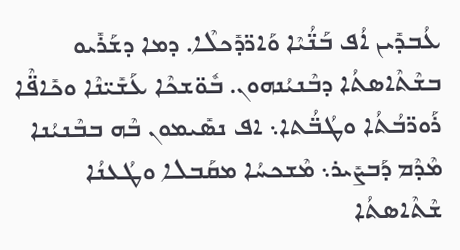ܥܳܒܕܺܝܢ ܐܳܦ ܒܰܢ̈ܳܝܶܐ ܘܰܐܖ̈ܕܺܟܠܶܐ. ܕܡܐ ܕܫܰܪܺܝܘ ܒܫܶܬܶܐܣܬܳܐ ܕܒܶܢܝܳܢܗܘܢ. ܒܽܘ̈ܫܟܶܐ ܥܰܫܺܝ̈ܢܶܐ ܘܟܺܐܦ̈ܶܐ ܪܰܘܖ̈ܒܳܬܳܐ ܘܛܳܒ̈ܳܬܐ܆ ܐܦ ܢܣܺܝܡܘܢ ܒܶܗ ܒܒܶܢܝܳܢܐ ܡܶܕܶܡ ܕܰܒܨܺܝܪ܆ ܡܶܫܟܚܳܐ ܡܩܰܒܠܐ ܘܛܳܥܢܳܐ ܫܶܬܶܐܣܬܳܐ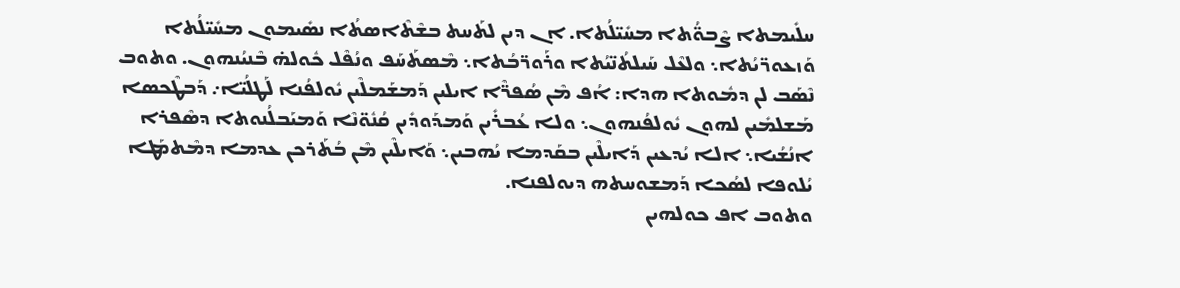ܚܠܺܝܡܬܐ ܨܶܒܘ̈ܳܬܐ ܡܚܺܝ̈ܠܳܬܐ. ܐܢ ܕܝܢ ܠܬܰܚܬ ܒܫܶܬܶܐܣܬܳܐ ܢܣܺܝܡܘܢ ܡܚܺܝ̈ܠܳܬܐ ܘܰܙܥܘܖ̈ܝܳܬܐ܆ ܘܠܥܶܠ ܚܰܝܠܬܳܢ̈ܝܳܬܐ ܘܪܰܘܪ̈ܒܳܬܐ܆ ܡܶܣܬܰܚܰܦ ܘܢܳܦܶܠ ܟܽܘܠܗ̇ ܒܶܢܝܳܢܗܘܢ. ܘܬܘܒ ܢܶܣܰܒ ܠܢ ܕܡܽܘܬܐ ܗܕܐ: ܐܳܦ ܡܶܢ ܣܳܦܪ̈ܶܐ ܐܝܠܝܢ ܕܰܡܫܰܡܠܶܝܢ ܝܽܘܠܦܳܢܐ ܠܰܛܠܳܝ̈ܐ܇ ܕܰܒܛܶܟܣܐ ܡܰܫܠܡܺܝܢ ܠܗܘܢ ܝܽܘܠܦܳܢܗܘܢ܆ ܘܠܐ ܥܳܒܪܺܝܢ ܘܰܡܕܰܘܕܺܝܢ ܩܳܢܽܘ̈ܢܶܐ ܘܰܡܝܰܒܠܳܢܘܬܐ ܕܣܶܦܪܐ ܐܢܳܫܳܝܐ܆ ܐܠܐ ܝܳܕܥܝܢ ܕܰܐܝܠܶܝܢ ܒܩܰܕܡܐ ܝܳܗܒܝܢ܆ ܘܰܐܝܠܶܝܢ ܡܶܢ ܒܳܬܰܪܟܢ ܥܕܡܐ ܕܡܶܬܡܰܛܐ ܝܳܠܘܦܐ ܠܣܳܟܐ ܕܰܡܫܘܚܬܗ ܕܝܘܠܦܢܐ.
ܘܬܘܒ ܐܦ ܟܘܠܗܝܢ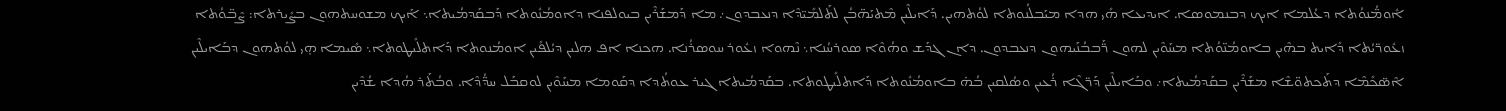ܐܽܘܡ̈ܳܢܘܳܬܐ ܕܥܳܠܡܐ ܐܝܟ ܕܒܢܡܘܣܐ. ܐܝܕܝܥܐ ܗܺܝ ܗܕܐ ܡܝܰܒܠܳܢܘܬܐ ܠܘܳܬܗܝܢ. ܕܰܐܝܠܶܝܢ ܡܶܬܝܰܗ̈ܒܳܢ ܠܬܰܠܡܺܝ̈ܕܶܐ ܕܢܥܒܕܘܢ܇ ܡܐ ܕܰܡܫܰܪܶܝܢ ܒܝܘܠܦܢܐ ܕܐܘܡܳܢܽܘܬܐ ܕܰܒܩܰܕܡܳܝܬܐ܆ ܐܰܝܟ ܡܫܘܚܬܗܘܢ ܒܨܺܝܪܬܐ: ܨܶܒ̈ܘܳܬܐ ܙܥܽܘܪ̈ܝܳܬܐ ܕܺܐܝܬ ܒܗܶܝܢ ܒܐܘܡܳܢ̈ܘܳܬܐ ܡܚܰܘܶܝܢ ܠܗܘܢ ܪ̈ܰܒܒܳܢܰܝܗܘܢ ܕܢܥܒܕܘܢ. ܕܐܢ ܓܕܰܫ ܘܗܳܘܶܐ ܣܘܪܚܳܢܐ܆ ܢܶܗܘܐ ܙܥܽܘܪ ܚܘܣܪܳܢܐ. ܗܟܢܐ ܐܦ ܗܠܝܢ ܕܝܳܠܦܺܝܢ ܐܘܡܳܢܘܬܐ ܕܰܐܬܠܺܝܛܘܬܐ܆ ܣܺܝܡܐ ܗ̣ܝ ܠܘܳܬܗܘܢ ܕܒܰܐܝܠܶܝܢ ܐܶܣ̈ܟܺܡܶܐ ܕܬܰܟܬܘ̈ܫܶܐ ܡܫܰܪܶܝܢ ܒܩܰܕܡܳܝܬܐ܇ ܘܒܰܐܝܠܶܝܢ ܕܰܪ̈ܓܶܐ ܪܳܥܝܢ ܘܣܳܠܩܝܢ ܒܳܗ̇ ܒܐܘܡܳܢܽܘܬܐ ܕܰܐܬܠܺܝܛܘܬܐ. ܒܩܰܕܡܳܝܬܐ ܓܝܪ ܥܘܬܳܕܐ ܕܩܰܘܡܐ ܡܚܰܘܶܝܢ ܠܘܩܒܰܠ ܚܕ̈ܳܕܶܐ. ܘܒܳܬܰܪ ܗܳܕܐ ܫܳܕܶܝܢ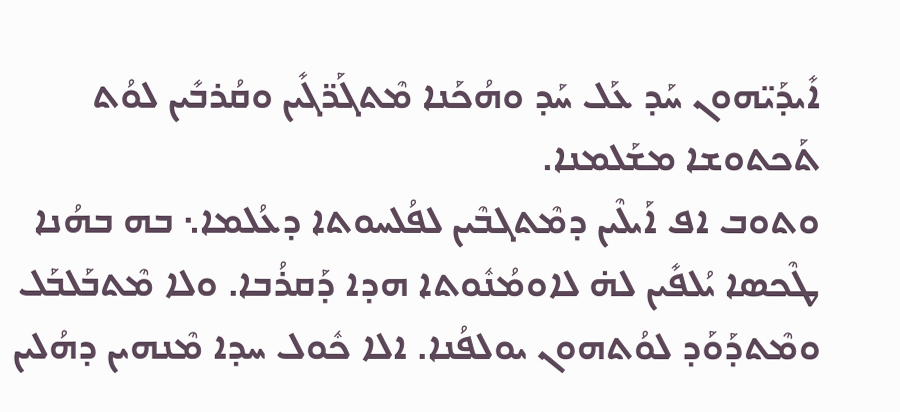ܐܺܝܕܰܝ̈ܗܘܢ ܚܰܕ ܥܰܠ ܚܰܕ ܘܗܳܟܰܢܐ ܡܶܬܓܰܪ̈ܓܺܝܢ ܘܩܳܪܒܺܝܢ ܠܘܳܬ ܬܰܟܬܘܫܐ ܡܫܰܠܡܢܐ.
ܘܬܘܒ ܐܦ ܐܰܝܠܶܝܢ ܕܡܶܬܓܒܶܝܢ ܠܦܳܠܚܘܬܐ ܕܥܳܠܡܐ܆ ܒܗ ܒܗܳܢܐ ܛܶܟܣܐ ܝܳܠܦܺܝܢ ܠܗ̇ ܠܐܘܡܳܢܽܘܬܐ ܗܕܐ ܕܰܩܪܳܒܐ. ܘܠܐ ܡܶܬܒܰܠܒܰܠ ܘܡܶܬܕܰܘܰܕ ܠܘܳܬܗܘܢ ܝܘܠܦܳܢܐ. ܐܠܐ ܟܽܘܠ ܚܕܐ ܡܶܢܗܝܢ ܕܗܳܠܝܢ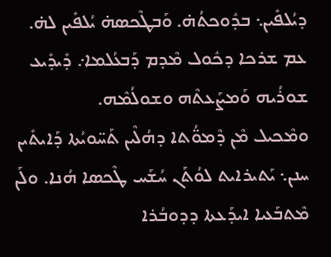ܕܝܳܠܦܺܝܢ܆ ܒܕܽܘܟܬܳܗ̇. ܘܰܒܛܶܟܣܗ̇ ܝܳܠܦܺܝܢ ܠܗ̇. ܥܡ ܫܪܟܐ ܕܟܽܘܠ ܡܶܕܡ ܕܰܒܥܳܠܡܐ܇ ܕܺܝܕܺܝܥ ܫܘܪܳܝܗ ܘܰܡܨܰܥܬܶܗ ܘܫܘܠܳܡܶܗ.
ܘܡܶܟܝܠ ܡܶܢ ܕܶܡܘ̈ܳܬܐ ܕܗܳܠܶܝܢ ܬܰܚ̈ܘܝܳܬܐ ܕܰܐܝܬܺܝܢ ܚܢܢ܆ ܝܰܬܝܪܐܝܬ ܠܘܳܬܰܢ ܚܳܫܰܚ ܛܶܟܣܐ ܗܳܢܐ. ܘܠܰܢ ܡܶܬܒܰܥܝܐ ܐܝܕܰܥܬܐ ܕܕܘܒܳܪܐ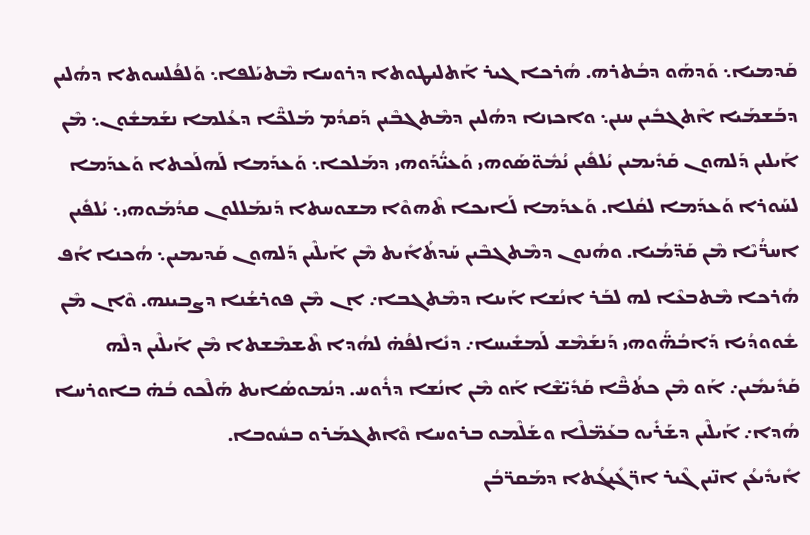ܩܰܕܡܝܐ܆ ܘܰܕܗܰܘ ܕܒܳܬܪܗ. ܗܳܪܟܐ ܓܝܪ ܐܰܬܠܝܛܘܬܐ ܕܪܘܚܐ ܡܶܬܝܰܠܦܐ܆ ܘܰܠܦܳܠܚܘܬܐ ܕܗܳܠܝܢ ܕܒܰܫܡܰܝܐ ܐܶܬܓܒܺܝܢ ܚܢܢ܆ ܘܐܟܙܢܐ ܕܗܳܠܝܢ ܕܡܶܬܓܒܶܝܢ ܕܰܩܕܳܡ ܡܰܠܟ̈ܶܐ ܕܥܳܠܡܐ ܢܫܰܡܫܽܘܢ܆ ܡܶܢ ܐܰܝܠܝܢ ܕܰܠܗܘܢ ܩܰܕܺܝܡܝܢ ܝܳܠܦܺܝܢ ܢܳܡܽܘ̈ܣܰܘܗܝ ܘܰܥܝ̈ܳܕܰܘܗܝ ܕܡܰܠܟܐ܆ ܘܰܥܕܰܡܐ ܠܰܗܠܰܟܬܐ ܘܰܥܕܰܡܐ ܠܚܰܘܪܐ ܘܰܥܕܰܡܐ ܠܩܳܠܐ. ܘܰܥܕܰܡܐ ܠܰܐܝܟܐ ܬܶܗܘܶܐ ܡܫܘܚܬܐ ܕܰܢܡܰܠܠܘܢ ܩܕܳܡܰܘܗܝ܆ ܝܳܠܦܺܝܢ ܐܚܪ̈ܳܝܶܐ ܡܶܢ ܩܰܕ̈ܡܳܝܐ. ܘܗܳܢܘܢ ܕܡܶܬܓܒܶܝܢ ܚܰܕܬܳܐܺܝܬ ܡܶܢ ܐܰܝܠܶܝܢ ܕܰܠܗܘܢ ܩܰܕܝܡܝܢ܆ ܗܳܟܢܐ ܐܳܦ ܗܳܪܟܐ ܡܶܬܒܥܶܐ ܠܗ ܠܒܰܪ ܐܢܳܫܐ ܐܰܝܢܐ ܕܡܶܬܓܒܐ܇ ܐܢ ܡܶܢ ܦܘܪܫܳܢܐ ܕܨܒܝܢܗ. ܘܶܐܢ ܡܶܢ ܫܽܘܘܕܳܝܐ ܕܰܐܒܳܗ̈ܰܘܗܝ ܕܰܢܫܰܡܶܫ ܠܰܡܫܺܝܚܐ܇ ܕܢܺܐܠܦܳܗ̇ ܠܗܳܕܐ ܬܶܫܡܶܫܬܐ ܡܶܢ ܐܰܝܠܶܝܢ ܕܠܶܗ ܩܰܕܺܝܡܺܝܢ܇ ܐܰܘ ܡܶܢ ܟܬܳܒ̈ܶܐ ܩܰܕܺܝ̈ܫܶܐ ܐܰܘ ܡܶܢ ܐܢܳܫܐ ܕܪܽܘܚ. ܕܢܳܡܘܣܳܐܝܬ ܗܰܠܶܟܘ ܒܳܗ̇ ܒܐܘܪܚܐ ܗܳܕܐ܇ ܐܰܝܠܶܝܢ ܕܫܰܪܺܝܘ ܒܥܰܡ̈ܠܶܐ ܘܫܰܠܶܡܘ ܒܪܘܚܐ ܘܶܐܬܓܡܰܪܘ ܒܚܽܘܒܐ.
ܐܺܝܕܺܝܥܳܢ ܐܢ̈ܝܢ ܓܶܝܪ ܐܪ̈ܓܺܝܓܳܬܐ ܕܡܰܩܪ̈ܒܳܢ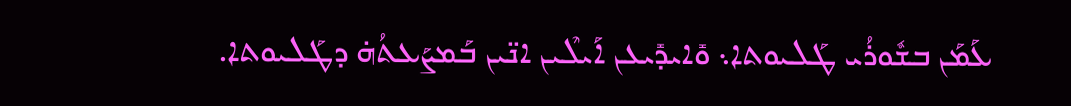ܥܰܡܰܢ ܒܫܽܘܪܳܝ ܛܰܠܝܘܬܐ܆ ܘܺܐܝܕܺܝܥܢ ܐܰܝܠܶܝܢ ܐܢ̈ܝܢ ܒܰܡܨܰܥܬܳܗ̇ ܕܛܰܠܝܘܬܐ.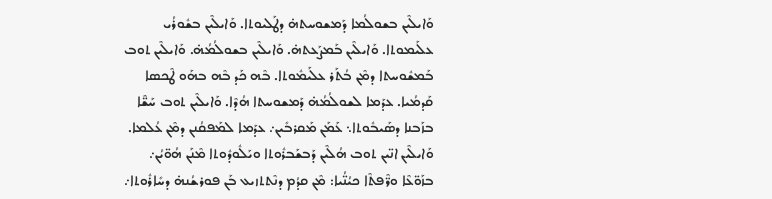ܘܰܐܝܠܶܝܢ ܒܫܘܠܳܡܐ ܕܰܡܫܘܚܬܗ̇ ܕܛܰܠܝܘܬܐ. ܘܰܐܝܠܶܝܢ ܒܫܽܘܪܳܝ ܥܠܰܝܡܘܬܐ. ܘܰܐܝܠܶܝܢ ܒܰܡܨܰܥܬܗ̇. ܘܰܐܝܠܶܝܢ ܒܫܘܠܳܡܳܗ̇. ܘܰܐܝܠܶܝܢ ܬܘܒ ܒܰܡܫܽܘܚܬܐ ܕܡܶܢ ܒܳܬܰܪ ܥܠܰܝܡܽܘܬܐ. ܒܶܗ ܟܰܕ ܒܶܗ ܒܗܰܘ ܛܶܟܣܐ ܩܰܕܡܳܝܐ. ܥܕܰܡܐ ܠܫܘܠܳܡܳܗ̇ ܕܰܡܫܘܚܬܐ ܗܳܕܶܐ. ܘܰܐܝܠܶܝܢ ܬܘܒ ܚܰܫ̈ܶܐ ܒܙܰܒܢܐ ܕܣܰܝܒܽܘܬܐ܆ ܥܰܡܰܢ ܡܰܩܪܒܺܝܢ܇ ܥܕܰܡܐ ܠܡܰܦܩܳܢܢ ܕܡܶܢ ܥܳܠܡܐ. ܘܰܐܝܠܶܝܢ ܐܢ̈ܝܢ ܬܘܒ ܗܳܠܶܝܢ ܕܰܒܫܰܒܪܽܘܬܐ ܘܝܰܠܽܘܕܽܘܬܐ ܡܶܢܰܢ ܗܳܘ̈ܝܳܢ܇ ܒܙܰܘ̈ܥܶܐ ܘܪ̈ܶܦܬܶܐ ܟܝܳܢ̈ܳܝܐ: ܡܶܢ ܩܕܳܡ ܕܢܶܬܬܙܝܥ ܒܰܢ ܦܘܪܫܳܢܗ̇ ܕܚܺܐܪܽܘܬܐ܇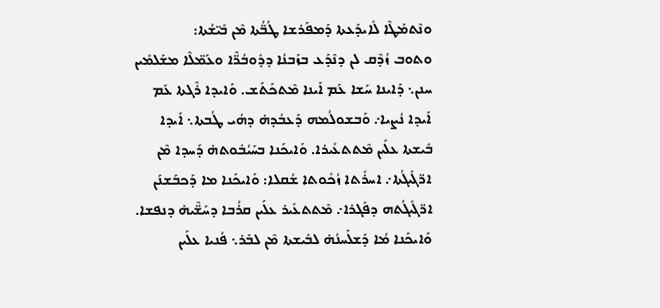ܘܢܶܬܡܰܛܶܐ ܠܺܐܝܕܰܥܬܐ ܕܰܡܦܰܪܫܐ ܛܳܒ̈ܳܬܐ ܡܶܢ ܒܺܝ̈ܫܳܬܐ:
ܘܬܘܒ ܙܳܕܶܩ ܠܢ ܕܢܶܕܰܥ ܒܙܰܒܢܳܐ ܕܕܽܘܒܳܪ̈ܶܐ ܘܥܰܡ̈ܠܶܐ ܡܫܰܠܡܺܝܢ ܚܢܢ܆ ܕܰܐܝܢܐ ܚܰܫܐ ܥܰܡ ܐܰܝܢܐ ܡܶܬܟܰܬܰܫ. ܘܰܐܝܕܐ ܪܶܓܬܐ ܥܰܡ ܐܰܝܕܐ ܢܳܨܝܐ܇ ܘܰܒܫܘܠܳܡܗ ܕܰܥܒܳܕܗ̇ ܕܗܳܝ ܛܳܒܬܐ܆ ܐܰܝܕܐ ܒܺܝܫܬܐ ܥܠܰܝܢ ܡܶܬܬܥܺܝܪܐ. ܘܰܐܝܟܰܢܐ ܒܚܰܝܳܒܽܘܬܗ̇ ܕܰܚܕܐ ܡܶܢ ܐܪ̈ܓܺܝܓܳܬܐ܇ ܐܚܪܺܬܐ ܙܳܟܽܘܬܐ ܫܳܩܠܐ: ܘܰܐܝܟܰܢܐ ܡܐ ܕܰܟܒܰܫܢܰܢ ܐܪ̈ܓܺܝܓܳܬܗ ܕܦܰܓܪܐ܇ ܡܶܬܬܥܺܝܪ ܥܠܰܝܢ ܩܪܳܒܐ ܕܚܰܫ̈ܶܝܗ̇ ܕܢܦܫܐ. ܘܰܐܝܟܰܢܐ ܡܳܐ ܕܰܫܠܰܚܢܳܗ̇ ܠܒܺܝܫܬܐ ܡܶܢ ܠܒܰܪ܆ ܦܳܢܝܐ ܥܠܰܝܢ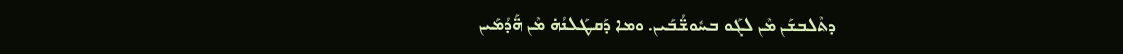ܕܬܶܠܒܫܰܢ ܡܶܢ ܠܓܰܘ ܒܚܽܘܫ̈ܳܒܰܝܢ. ܘܡܐ ܕܰܩܛܰܠܢܳܗ̇ ܡܶܢ ܗ̈ܰܕܳܡܰܝܢ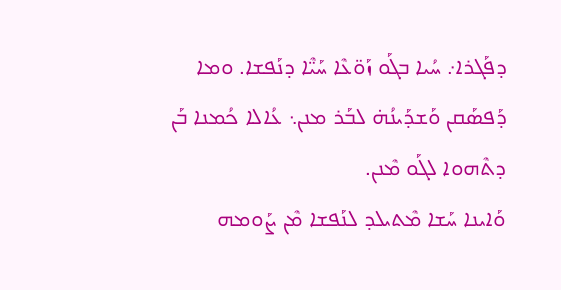ܕܦܰܓܪܐ܇ ܚܳܝܐ ܒܓܰܘ ܙܰܘ̈ܥܶܐ ܚܰܝ̈ܶܐ ܕܢܰܦܫܐ. ܘܡܐ ܕܰܦܣܰܩܢ ܘܰܫܕܰܝܢܳܗ̇ ܠܒܰܪ ܡܢܢ܆ ܥܳܐܠܐ ܟܳܡܢܐ ܒܰܢ ܕܬܶܗܘܐ ܠܓܰܘ ܡܶܢܢ.
ܘܰܐܝܢܐ ܚܰܫܐ ܡܶܬܝܠܕ ܠܢܰܦܫܐ ܡܶܢ ܨܰܘܡܗ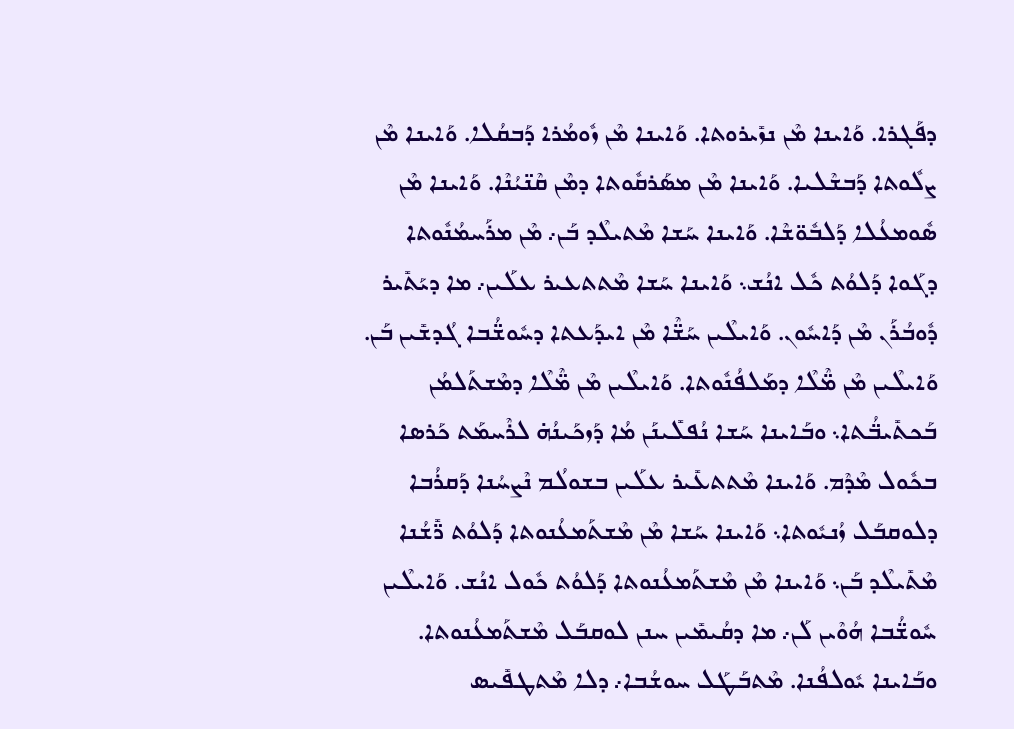ܕܦܰܓܪܐ. ܘܰܐܝܢܐ ܡܶܢ ܢܙܺܝܪܘܬܐ. ܘܰܐܝܢܐ ܡܶܢ ܙܽܘܡܳܪܐ ܕܰܒܩܳܠܐ. ܘܰܐܝܢܐ ܡܶܢ ܨܠܽܘܬܐ ܕܰܒܫܶܠܝܐ. ܘܰܐܝܢܐ ܡܶܢ ܡܣܰܪܩܽܘܬܐ ܕܡܶܢ ܩܶܢ̈ܝܳܢܶܐ. ܘܰܐܝܢܐ ܡܶܢ ܣܽܘܡܥܳܠܐ ܕܰܠܒܽܘ̈ܫܶܐ. ܘܰܐܝܢܐ ܚܰܫܐ ܡܶܬܝܠܶܕ ܒܰܢ܇ ܡܶܢ ܡܪܰܚܡܳܢܽܘܬܐ ܕܓܰܘܐ ܕܰܠܘܳܬ ܟܽܠ ܐܢܳܫ܆ ܘܰܐܝܢܐ ܚܰܫܐ ܡܶܬܬܥܝܪ ܥܠܰܝܢ܇ ܡܐ ܕܝܰܬܺܝܪ ܕܽܘܒܳܪܰܢ ܡܶܢ ܕܰܐܚܽܘܢ. ܘܰܐܝܠܶܝܢ ܚܰܫ̈ܶܐ ܡܶܢ ܐܝܕܰܥܬܐ ܕܚܽܘܫ̈ܳܒܐ ܓܳܕܫܺܝܢ ܒܰܢ. ܘܰܐܝܠܶܝܢ ܡܶܢ ܡ̈ܶܠܶܐ ܕܡܰܠܦܳܢܽܘܬܐ. ܘܰܐܝܠܶܝܢ ܡܶܢ ܡ̈ܶܠܶܐ ܕܡܶܫܬܰܠܡܳܢ ܒܰܟܬܺܝܒ̈ܳܬܐ܆ ܘܒܰܐܝܢܐ ܚܰܫܐ ܢܳܦܠܺܝܢܰܢ ܡܳܐ ܕܰܙܟܰܝܢܳܗ̇ ܠܪܶܚܡܰܬ ܟܰܪܣܐ ܒܟܽܘܠ ܡܶܕܶܡ. ܘܰܐܝܢܐ ܡܶܬܬܥܺܝܪ ܥܠܰܝܢ ܒܫܘܠܳܡ ܢܶܨܚܳܢܐ ܕܰܩܪܳܒܐ ܕܠܘܩܒܰܠ ܙܳܢܝܽܘܬܐ܆ ܘܰܐܝܢܐ ܚܰܫܐ ܡܶܢ ܡܶܫܬܰܡܥܳܢܘܬܐ ܕܰܠܘܳܬ ܪ̈ܺܫܳܢܐ ܡܶܬܺܝܠܶܕ ܒܰܢ܆ ܘܰܐܝܢܐ ܡܶܢ ܡܶܫܬܰܡܥܳܢܘܬܐ ܕܰܠܘܳܬ ܟܽܘܠ ܐܢܳܫ. ܘܰܐܝܠܶܝܢ ܚܽܘܫ̈ܳܒܐ ܗܳܘܶܝܢ ܠܰܢ܇ ܡܐ ܕܩܳܝܡܺܝܢ ܚܢܢ ܠܘܩܒܰܠ ܡܶܫܬܰܡܥܳܢܘܬܐ. ܘܒܰܐܝܢܐ ܝܽܘܠܦܳܢܐ. ܡܶܬܒܰܛܰܠ ܚܘܫܳܒܐ܇ ܕܠܐ ܡܶܬܛܦܺܝܣ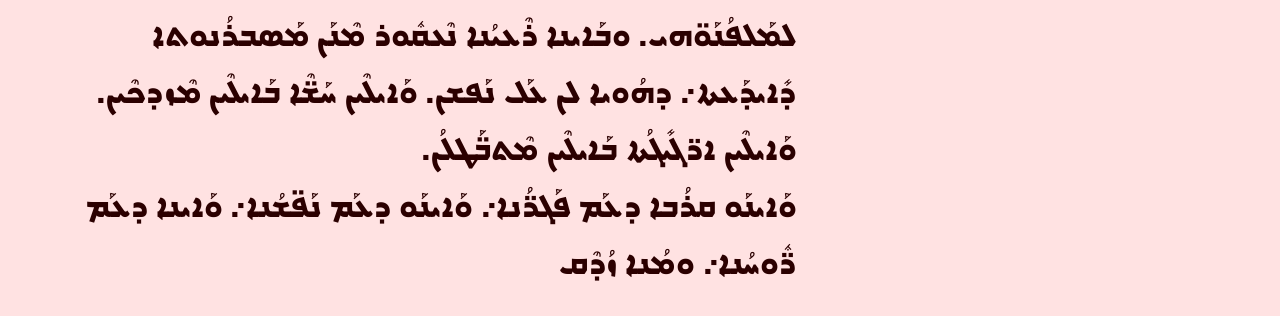ܠܡܰܠܦܳܢܰܘ̈ܗܝ. ܘܒܰܐܝܢܐ ܪܶܥܝܳܢܐ ܢܶܥܩܽܘܪ ܡܶܢܰܢ ܡܰܣܒܪܳܢܘܬܐ ܕܺܐܝܕܰܥܬܐ܇ ܕܗܳܘܝܐ ܠܢ ܥܰܠ ܢܰܦܫܢ. ܘܰܐܝܠܶܝܢ ܚܰܫ̈ܶܐ ܒܰܐܝܠܶܝܢ ܡܶܙܕܟܶܝܢ. ܘܰܐܝܠܶܝܢ ܐܪ̈ܓܺܝܓܳܬܐ ܒܰܐܝܠܶܝܢ ܡܶܬܒ̈ܰܛܠܳܢ.
ܘܰܐܝܢܰܘ ܩܪܳܒܐ ܕܥܰܡ ܦܰܓܪ̈ܳܢܐ܇ ܘܰܐܝܢܰܘ ܕܥܰܡ ܢܰܦ̈ܫܳܢܐ܇ ܘܰܐܝܢܐ ܕܥܰܡ ܪ̈ܽܘܚܳܢܐ܇ ܘܡܳܢܐ ܙܳܕܶܩ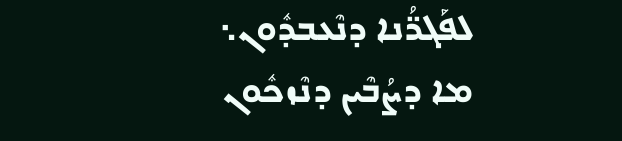ܠܦܰܓܪ̈ܳܢܐ ܕܢܶܥܒܕܽܘܢ܆ ܡܐ ܕܨܳܒܶܝܢ ܕܢܶܙܟܽܘܢ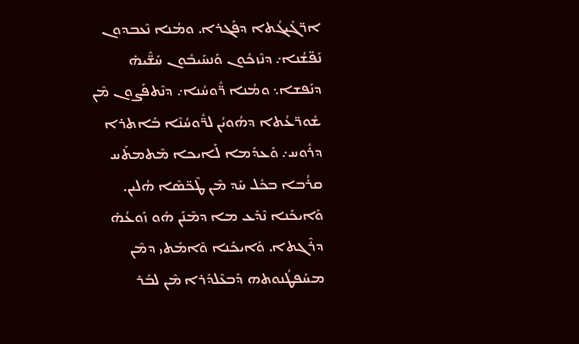ܐܪ̈ܓܺܝܓܳܬܐ ܕܦܰܓܪܐ. ܘܡܳܢܐ ܢܶܥܒܕܘܢ ܢܰܦ̈ܫܳܢܐ܇ ܕܢܶܙܟܽܘܢ ܘܰܢܚܰܝܒܽܘܢ ܚܰܫ̈ܶܝܗ̇ ܕܢܰܦܫܐ܆ ܘܡܳܢܐ ܪ̈ܽܘܚܳܢܐ܇ ܕܢܶܬܦܰܨܘܢ ܡܶܢ ܫܽܘܪ̈ܥܳܬܐ ܕܗܳܘܝܳܢ ܠܪ̈ܽܘܚܳܢܶܐ ܒܰܐܬܪܐ ܕܪܽܘܚ܇ ܘܰܥܕܰܡܐ ܠܰܐܝܟܐ ܡܶܬܡܬܰܚ ܩܪܳܒܐ ܒܟܽܠ ܚܰܕ ܡܶܢ ܛܶܟ̈ܣܶܐ ܗܳܠܝܢ. ܘܰܐܝܟܰܢܐ ܢܶܕܰܥ ܡܐ ܕܡܶܢܰܢ ܗܽܘ ܙܰܘܥܳܗ̇ ܕܪܶܓܬܐ. ܘܰܐܝܟܰܢܐ ܘܶܐܡܰܬܝ ܕܡܶܢ ܡܚܰܦܛܳܢܘܬܗ ܕܰܒܥܶܠܕܰܪܐ ܡܶܢ ܠܒܰܪ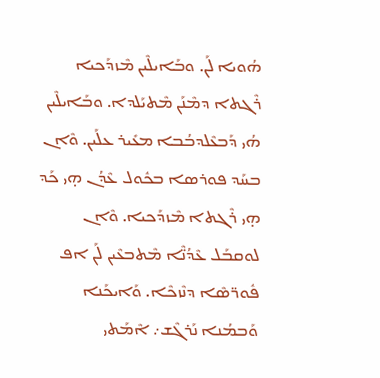ܗܳܘܝܐ ܠܰܢ. ܘܒܰܐܝܠܶܝܢ ܡܶܙܕܰܟܝܐ ܪܶܓܬܐ ܕܡܶܢܰܢ ܡܶܬܝܰܠܕܐ. ܘܒܰܐܝܠܶܝܢ ܗܳܝ ܕܰܒܥܶܠܕܒܳܒܐ ܡܥܺܝܪ ܥܠܰܝܢ. ܘܶܐܢ ܒܚܰܕ ܦܘܪܣܐ ܒܟܽܘܠ ܥܶܕܳܢ ܗ̣ܝ ܟܰܕ ܗ̣ܝ ܪܶܓܬܐ ܡܶܙܕܰܟܝܐ. ܘܶܐܢ ܠܘܩܒܰܠ ܥܶܕܳܢ̈ܶܐ ܡܶܬܒܥܶܝܢ ܠܰܢ ܐܦ ܦܽܘܪ̈ܣܶܐ ܕܢܶܙܟܶܐ. ܘܰܐܝܟܰܢܐ ܘܰܒܡܳܢܐ ܢܰܪܓܶܫ܇ ܐܶܡܰܬܝ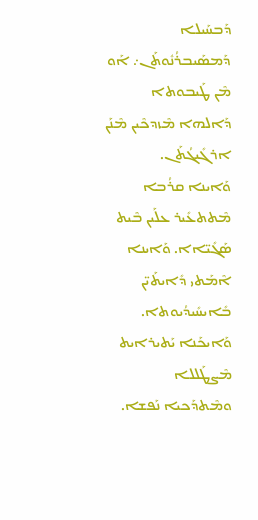ܕܰܒܚܰܝܠܐ ܕܰܡܣܰܝܒܪܳܢܽܘܬܰܢ܇ ܐܰܘ ܡܶܢ ܛܰܝܒܘܬܐ ܕܰܐܠܗܐ ܡܶܙܕܟܶܝܢ ܡܶܢܰܢ ܐܪܓܺܝܓܳܬܰܢ.
ܘܰܐܝܢܐ ܩܪܳܒܐ ܡܶܬܬܥܺܝܪ ܥܠܰܝܢ ܒܶܝܬ ܣܰܓܺܝ̈ܐܐ. ܘܰܐܝܢܐ ܐܶܡܰܬܝ ܕܺܐܝܬܰܝ̈ܢ ܒܺܐܝܚܺܝܕܳܝܘܬܐ. ܘܰܐܝܟܰܢܐ ܝܰܬܝܪܐܝܬ ܡܶܨܛܰܠܠܐ ܘܡܶܬܕܰܟܝܐ ܢܰܦܫܐ.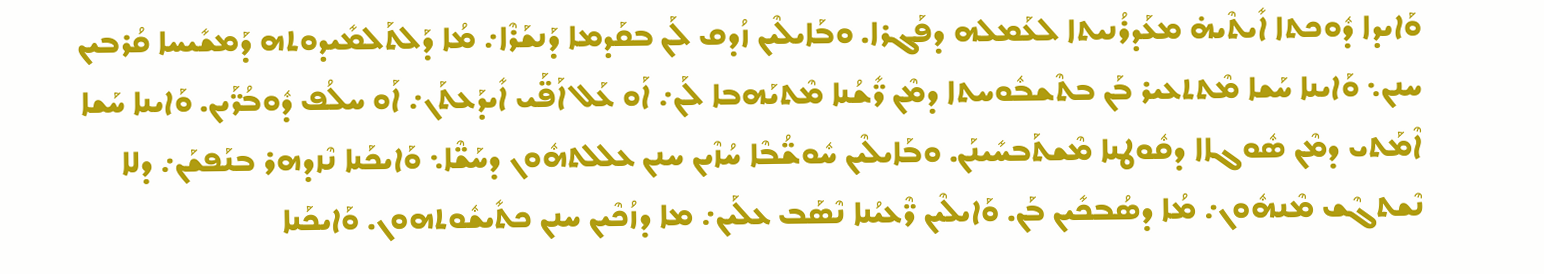ܘܰܐܝܕܐ ܕܽܘܟܬܐ ܐܺܝܬܶܝܗ̇ ܡܥܰܕܪܳܢܝܬܐ ܠܥܰܡܠܗ ܕܦܰܓܪܐ. ܘܒܰܐܝܠܶܝܢ ܙܳܕܩ ܠܰܢ ܒܩܰܕܡܐ ܕܰܢܫܰܪܶܐ܇ ܡܳܐ ܕܰܠܬܰܠܡܺܝܕܘܬܗ ܕܰܡܫܺܝܚܐ ܩܳܪܒܝܢ ܚܢܢ܆ ܘܰܐܝܢܐ ܚܰܫܐ ܡܶܬܬܥܝܪ ܒܰܢ ܒܬܶܫܒܽܘܚܬܐ ܕܡܶܢ ܪ̈ܺܫܳܢܐ ܡܶܬܝܰܗܒܐ ܠܰܢ܇ ܐܰܘ ܥܰܠ ܐܰܦ̈ܰܝ ܐܺܝܕܰܥܬܰܢ܇ ܐܰܘ ܚܠܳܦ ܕܽܘܒܳܪ̈ܰܝܢ. ܘܰܐܝܢܐ ܚܰܫܐ ܐܶܡܰܬܝ ܕܡܶܢ ܣܽܘܓܐܐ ܕܩܽܘܛܢܐ ܡܶܫܬܰܒܚܺܝܢܰܢ. ܘܒܰܐܝܠܶܝܢ ܚܽܘܫ̈ܳܒܶܐ ܚܳܙܶܝܢ ܚܢܢ ܥܠܠܬܗܽܘܢ ܕܚܰܫ̈ܶܐ܆ ܘܰܐܝܟܰܢܐ ܢܶܙܕܗܪ ܒܢܰܦܫܰܢ܇ ܕܠܐ ܢܶܫܬܓܶܫ ܡܶܢܗܽܘܢ܇ ܡܳܐ ܕܣܳܒܟܺܝܢ ܒܰܢ. ܘܰܐܝܠܶܝܢ ܪ̈ܶܥܝܳܢܐ ܢܶܣܰܒ ܥܠܰܝܢ܇ ܡܐ ܕܙܳܟܶܝܢ ܚܢܢ ܟܬܺܝܫܽܘܬܗܘܢ. ܘܰܐܝܟܰܢܐ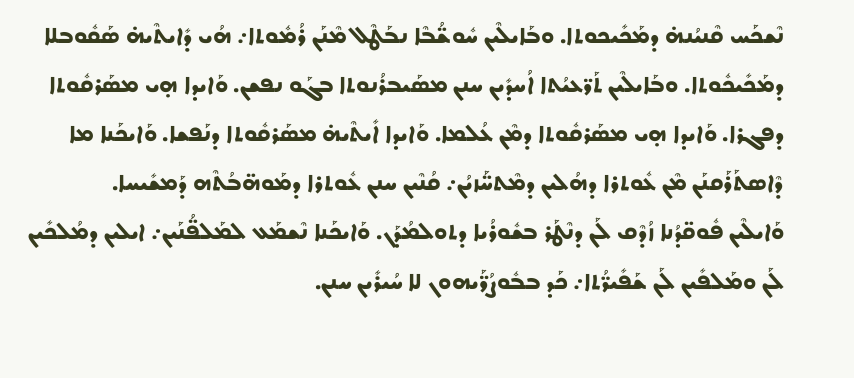ܢܶܫܟܰܚ ܩܶܢܝܳܢܗ̇ ܕܡܰܟܺܝܟܘܬܐ. ܘܒܰܐܝܠܶܝܢ ܚܽܘܫ̈ܳܒܶܐ ܢܒܰܛܶܠ ܡܶܢܰܢ ܪܳܡܽܘܬܐ܇ ܗܳܝ ܕܺܐܝܬܶܝܗ̇ ܣܰܩܽܘܒܠܐ ܕܡܰܟܺܝܟܽܘܬܐ. ܘܒܰܐܝܠܶܝܢ ܬܰܪ̈ܥܝܳܬܐ ܐܳܚܕܺܝܢ ܚܢܢ ܡܣܰܝܒܪܳܢܘܬܐ ܒܓܰܘ ܢܦܫܢ. ܘܰܐܝܕܐ ܗ̣ܝ ܡܣܰܪܩܽܘܬܐ ܕܦܓܪܐ. ܘܰܐܝܕܐ ܗ̣ܝ ܡܣܰܪܩܽܘܬܐ ܕܡܶܢ ܥܳܠܡܐ. ܘܰܐܝܕܐ ܐܺܝܬܶܝܗ̇ ܡܣܰܪܩܽܘܬܐ ܕܢܰܦܫܐ. ܘܰܐܝܟܰܢܐ ܡܐ ܕܶܐܣܬܰܪܰܩܢܰܢ ܡܶܢ ܥܽܘܬܪܐ ܕܗܳܠܝܢ ܕܡܶܬܚ̈ܰܙܝܳܢ܇ ܩܳܢܶܝܢ ܚܢܢ ܥܽܘܬܪܐ ܕܡܰܘܗ̈ܒܳܬܶܗ ܕܰܡܫܺܝܚܐ.
ܘܰܐܝܠܶܝܢ ܦܽܘܩ̈ܕܳܢܐ ܙܳܕܶܩ ܠܰܢ ܕܢܶܛܰܪ ܒܫܽܘܪܳܝܐ ܕܬܘܠܡܳܕܰܢ. ܘܰܐܝܟܰܢܐ ܢܶܫܡܰܥ ܠܡܰܠܦ̈ܳܢܰܝܢ܇ ܐܝܠܝܢ ܕܡܳܠܟܺܝܢ ܠܰܢ ܘܡܰܠܦܺܝܢ ܠܰܢ ܫܰܦܺܝܪ̈ܳܬܐ܇ ܟܰܕ ܒܒܽܘܨܳܪ̈ܰܝܗܘܢ ܠܐ ܚܳܝܪܺܝܢ ܚܢܢ.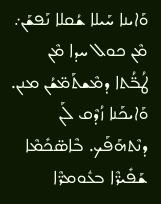ܘܰܐܝܢܐ ܚܰܝܠܐ ܫܳܩܠܐ ܢܰܦܫܰܢ܇ ܡܶܢ ܟܘܠ ܚܕܐ ܡܶܢ ܛܳܒ̈ܳܬܐ ܕܡܶܫܬܰܡ̈ܫܳܢ ܡܢܢ. ܘܰܐܝܟܰܢܐ ܙܳܕܶܩ ܠܰܢ ܕܢܶܬܗܰܦܰܟ. ܒܶܐܣ̈ܟܺܡܶܐ ܫܰܦܺܝܪ̈ܶܐ ܒܥܽܘܡܪ̈ܶܐ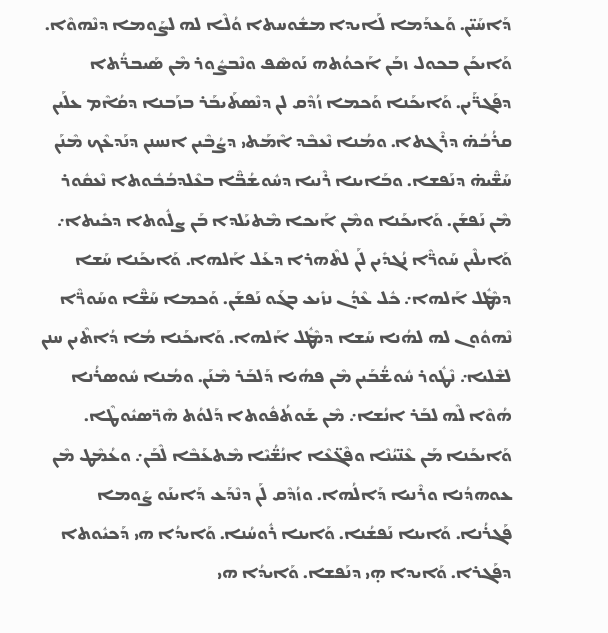ܕܰܐܚܰܝ̈ܢ. ܘܰܥܕܰܡܐ ܠܰܐܝܕܐ ܡܫܽܘܚܬܐ ܘܳܠܶܐ ܠܗ ܠܨܰܘܡܐ ܕܢܶܗܘܶܐ. ܘܰܐܝܟܰܢ ܒܟܘܠ ܙܒܰܢ ܐܰܟܘܳܬܗ ܢܰܘܣܶܦ ܘܢܶܒܨܽܘܪ ܡܶܢ ܣܰܝܒܪ̈ܳܬܐ ܕܦܰܓܪ̈ܰܝܢ. ܘܰܐܝܟܰܢܐ ܘܰܟܡܐ ܙܳܕܶܩ ܠܢ ܕܢܶܣܬܰܝܒܰܪ ܒܙܰܒܢܐ ܕܩܳܐܶܡ ܥܠܰܝܢ ܩܪܳܒܳܗ̇ ܕܪܶܓܬܐ. ܘܡܳܢܐ ܢܶܥܒܶܕ ܐܶܡܰܬܝ ܕܨܳܒܶܝܢ ܐܢܚܢܢ ܕܢܰܕܥܶܟ ܡܶܢܰܢ ܚܰܫ̈ܶܝܗ̇ ܕܢܰܦܫܐ. ܘܒܰܐܝܢܐ ܪܶܢܝܐ ܕܚܽܘܫܳܒ̈ܶܐ ܒܥܶܠܕܒܳܒܽܘܬܐ ܢܶܥܩܽܘܪ ܡܶܢ ܢܰܦܫܰܢ. ܘܰܐܝܟܰܢܐ ܘܡܶܢ ܐܰܝܟܐ ܡܶܬܝܰܠܕܐ ܒܰܢ ܨܠܽܘܬܐ ܕܟܺܝܬܐ܇ ܘܰܐܝܠܶܝܢ ܚܰܘܪ̈ܶܐ ܢܳܓܕܺܝܢ ܠܰܢ ܠܬܶܗܪܐ ܕܥܰܠ ܐܰܠܗܐ. ܘܰܐܝܟܰܢܐ ܚܰܫܐ ܕܡܶܛܽܠ ܐܰܠܗܐ܇ ܟܽܠ ܥܶܕܳܢ ܢܙܺܝܥ ܒܓܰܘ ܢܰܦܫܰܢ. ܘܰܟܡܐ ܚܰܫ̈ܶܐ ܘܚܰܘܪ̈ܶܐ ܢܶܗܘܽܘܢ ܠܗ ܠܗܳܢܐ ܚܰܫܐ ܕܡܶܛܽܠ ܐܰܠܗܐ. ܘܰܐܝܟܰܢܐ ܡܳܐ ܕܳܐܬܶܝܢ ܚܢܢ ܠܫܶܠܝܐ܇ ܢܶܛܽܘܪ ܚܽܘܫ̈ܳܒܰܝܢ ܡܶܢ ܦܗܳܝܐ ܕܰܠܒܰܪ ܡܶܢܰܢ. ܘܡܳܢܐ ܚܽܘܣܪܳܢܐ ܗܳܘܶܐ ܠܶܗ ܠܒܰܪ ܐܢܳܫܐ܇ ܡܶܢ ܫܰܘܬܳܦܽܘܬܐ ܕܰܠܘܳܬ ܗܶܪ̈ܣܝܽܘܛܶܐ. ܘܰܐܝܟܰܢܐ ܡܰܢ ܥܶܢ̈ܝܳܢܶܐ ܘܦܶܓ̈ܥܶܐ ܐܢܳܫ̈ܳܝܶܐ ܡܶܬܥܰܒܶܐ ܠܶܒܰܢ܇ ܘܥܳܡܶܛ ܡܶܢ ܥܘܗܕܳܢܐ ܘܪܶܢܝܐ ܕܰܐܠܳܗܐ. ܘܙܳܕܶܩ ܠܰܢ ܕܢܶܕܰܥ ܕܰܐܝܢܰܘ ܨܰܘܡܐ ܦܰܓܪܳܢܐ. ܘܰܐܝܢܐ ܢܰܦܫܳܢܐ. ܘܰܐܝܢܐ ܪܽܘܚܳܢܐ. ܘܰܐܝܕܳܐ ܗܝ ܕܰܟܝܽܘܬܐ ܕܦܰܓܪܐ. ܘܰܐܝܕܐ ܗ̣ܝ ܕܢܰܦܫܐ. ܘܰܐܝܕܳܐ ܗܝ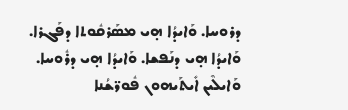ܕܪܘܚܐ. ܘܰܐܝܕܳܐ ܗ̣ܝ ܡܣܰܪܩܽܘܬܐ ܕܦܰܓܪܐ. ܘܰܐܝܕܳܐ ܗ̣ܝ ܕܢܰܦܫܐ. ܘܰܐܝܕܳܐ ܗ̣ܝ ܕܪܽܘܚܐ. ܘܰܐܝܠܶܝܢ ܐܺܝܬܰܝܗܘܢ ܦܽܘܪ̈ܫܳܢܐ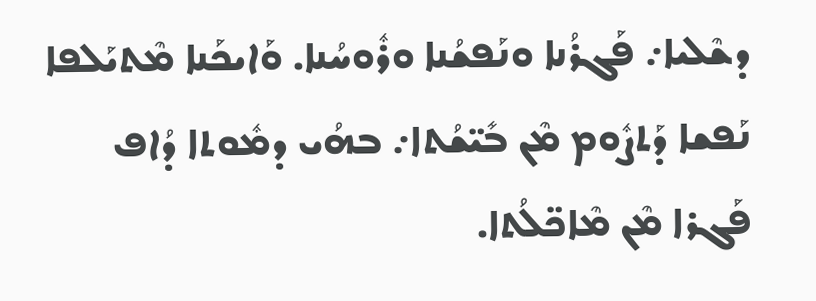ܕܫܶܠܝܐ܇ ܦܰܓܪܳܢܐ ܘܢܰܦܫܳܢܐ ܘܪܽܘܚܳܢܐ. ܘܰܐܝܟܰܢܐ ܡܶܬܝܰܠܦܐ ܢܰܦܫܐ ܕܰܬܨܽܘܡ ܡܶܢ ܒܺܝ̈ܫܳܬܐ܇ ܒܗܳܝ ܕܡܽܘܬܐ ܕܳܐܦ ܦܰܓܪܐ ܡܶܢ ܡܶܐܟ̈ܠܳܬܐ.